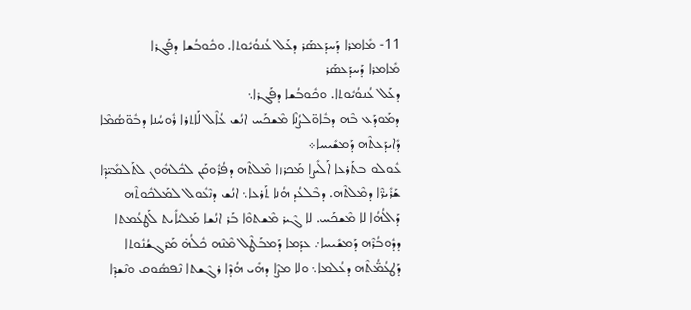11- ܡܺܐܡܪܐ ܕܰܚܕܰܥܣܰܪ ܕܥܰܠ ܥܳܢܘܳܝܽܘܬܐ. ܘܟܽܘܒܳܫܐ ܕܦܰܓܪܐ
ܡܺܐܡܪܐ ܕܰܚܕܰܥܣܰܪ
ܕܥܰܠ ܥܳܢܘܳܝܽܘܬܐ. ܘܟܽܘܒܳܫܐ ܕܦܰܓܪܐ܆
ܕܡܰܘܕܰܥ ܒܶܗ ܕܒܽܐܘ̈ܠܨܳܢܶܐ ܡܶܫܟܰܚ ܐܢܳܫ ܥܳܐܶܠ ܠܰܐܬܪܐ ܪܽܘܚܳܢܐ ܕܒܽܘ̈ܣܳܡܶܐ ܕܺܐܝܕܰܥܬܶܗ ܕܰܡܫܺܝܚܐ܀
ܥܽܘܠܘ ܒܬܰܪܥܐ ܐܰܠܺܝܨܐ ܡܰܟܪܙܐ ܡܶܠܬܶܗ ܕܦܳܪܽܘܩܰܢ ܠܟܽܠܗܽܘܢ ܠܬܰܠܡܺܝ̈ܕܶܐ ܫܰܪܺܝܪ̈ܶܐ ܕܡܶܠܬܶܗ. ܕܒܶܠܥܳܕ ܗܳܢܐ ܬܰܪܥܐ܆ ܐܢܳܫ ܕܢܶܥܽܘܠ ܠܡܰܠܟܽܘܬܶܗ ܕܰܐܠܳܗܳܐ ܠܐ ܡܶܫܟܰܚ. ܠܐ ܓܶܝܪ ܡܶܫܬܘܶܐ ܒܰܪ ܐܢܳܫܐ ܡܰܠܝܳܐܺܝܬ ܠܰܛܥܳܡܬܐ ܕܕܽܘܒܳܪܶܗ ܕܰܡܫܺܝܚܐ܇ ܥܕܰܡܐ ܕܰܡܒܰܛܶܠ ܡܶܢܶܗ ܟܽܠܳܗ̇ ܡܰܪܓܫܳܢܽܘܬܐ ܕܰܛܥܳܡ̈ܳܬܶܗ ܕܥܳܠܡܐ܆ ܘܠܐ ܡܨܶܐ ܕܗܺܝ ܗܳܕܶܐ ܪܓܶܫܬܐ ܢܶܦܣܽܘܩ ܘܢܶܫܕܶܐ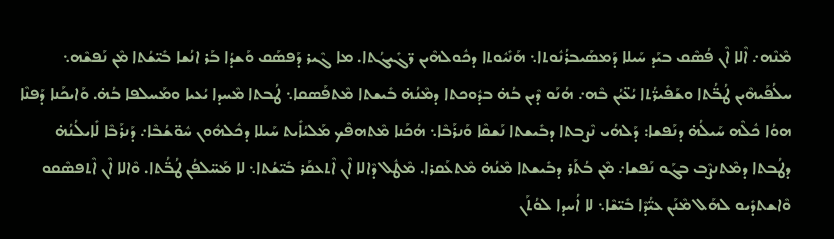ܡܶܢܶܗ܇ ܐܶܠܐ ܐܶܢ ܦܳܣܶܩ ܒܝܰܕ ܚܰܝܠܐ ܕܰܡܣܰܝܒܪܳܢܽܘܬܐ܆ ܗܰܢܺܝܽܘܬܐ ܕܟܽܘܠܗܶܝܢ ܖ̈ܓܺܝܓܳܬܐ. ܡܐ ܓܶܝܪ ܕܰܦܣܰܩ ܘܰܫܕܳܐ ܒܰܪ ܐܢܳܫܐ ܒܺܝ̈ܫܳܬܐ ܡܶܢ ܢܰܦܫܶܗ܆ ܚܠܳܦܰܝܗܶܝܢ ܛܳܒ̈ܳܬܐ ܘܫܰܦܺܝܪ̈ܳܬܐ ܝܳܥ̈ܝܳܢ ܒܶܗ܇ ܗܳܢܰܘ ܕܶܝܢ ܒܳܗ̇ ܒܕܽܘܟܬܐ ܕܡܶܢܳܗ̇ ܒܺܝܫܬܐ ܡܶܬܦܰܣܩܐ܆ ܛܳܒܬܐ ܡܶܚܕܐ ܝܳܥܝܐ ܘܡܰܚܠܦܐ ܒܳܗ̇. ܘܰܐܝܟܰܢܐ ܕܰܦܢܶܐ ܗܘܳܐ ܟܽܠܶܗ ܚܰܝܠܳܗ̇ ܕܢܰܦܫܐ: ܕܰܠܗܳܝ ܢܶܨܒܬܐ ܕܒܺܝܫܬܐ ܢܰܫܩܶܐ ܘܰܢܪܰܒܶܐ܆ ܗܳܟܰܢܐ ܡܶܬܗܦܶܟ ܡܰܠܝܳܐܺܝܬ ܚܰܝܠܐ ܕܟܽܠܗܽܘܢ ܚܽܘ̈ܫܳܒܶܐ܇ ܕܰܢܪܰܒܶܐ ܠܺܐܝܠܳܢܳܗ̇ ܕܛܳܒܬܐ ܕܡܶܬܢܨܶܒ ܒܓܰܘ ܢܰܦܫܐ܇ ܡܶܢ ܒܳܬܰܪ ܕܒܺܝܫܬܐ ܡܶܢܳܗ̇ ܡܶܬܥܰܩܪܐ. ܡܶܛܽܠ ܕܶܐܠܐ ܐܶܢ ܐܶܬܥܩܰܪ ܒܺܝ̈ܫܳܬܐ܆ ܠܐ ܡܰܚ̈ܠܦܳܢ ܛܳܒ̈ܳܬܐ. ܘܶܐܠܐ ܐܶܢ ܐܶܬܦܣܶܩܘ ܘܶܐܫܬܕܺܝܘ ܠܗܰܠ ܡܶܢܰܢ ܥܝ̈ܳܕܶܐ ܒܺܝ̈ܫܶܐ܆ ܠܐ ܐܳܚܕܐ ܠܘܳܬܰܢ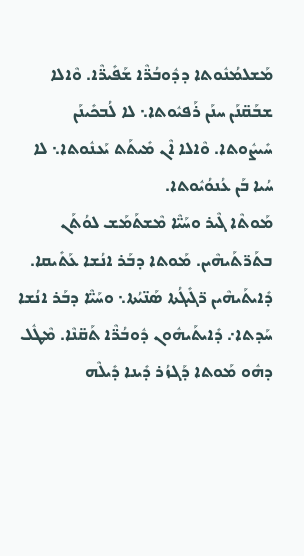ܡܰܫܠܡܳܢܽܘܬܐ ܕܕܽܘܒܳܪ̈ܶܐ ܫܰܦܺܝܪ̈ܶܐ. ܘܶܐܠܐ ܫܒܰܩ̈ܢܰܢ ܚܢܰܢ ܪܰܦܝܽܘܬܐ܆ ܠܐ ܠܳܒܟܺܝܢܰܢ ܚܺܝܨܽܘܬܐ. ܘܶܐܠܐ ܐܶܢ ܡܺܝܬܰܬ ܝܰܥܢܽܘܬܐ܆ ܠܐ ܚܳܝܐ ܒܰܢ ܥܳܢܘܳܝܽܘܬܐ.
ܡܰܘܬܶܐ ܓܶܝܪ ܘܚܰܝ̈ܶܐ ܡܶܫܬܰܡܰܫ ܠܘܳܬܰܢ ܒܬܰܖ̈ܬܰܝܗܶܝܢ. ܡܰܘܬܐ ܕܒܰܪ ܐܢܳܫܐ ܥܰܬܺܝܩܐ. ܕܺܐܝܬܰܝܗܶܝܢ ܖ̈ܓܺܝܓܳܬܐ ܣܰܢ̈ܝܳܬܐ܆ ܘܚܰܝ̈ܶܐ ܕܒܰܪ ܐܢܳܫܐ ܚܰܕܬܐ܇ ܕܺܐܝܬܰܝܗܽܘܢ ܕܽܘܒܳܪ̈ܶܐ ܬܰܩ̈ܢܶܐ. ܡܶܛܽܠ ܕܗܽܘ ܡܰܘܬܐ ܕܰܓܙܳܪ ܕܺܝܢܐ ܕܺܝܠܶܗ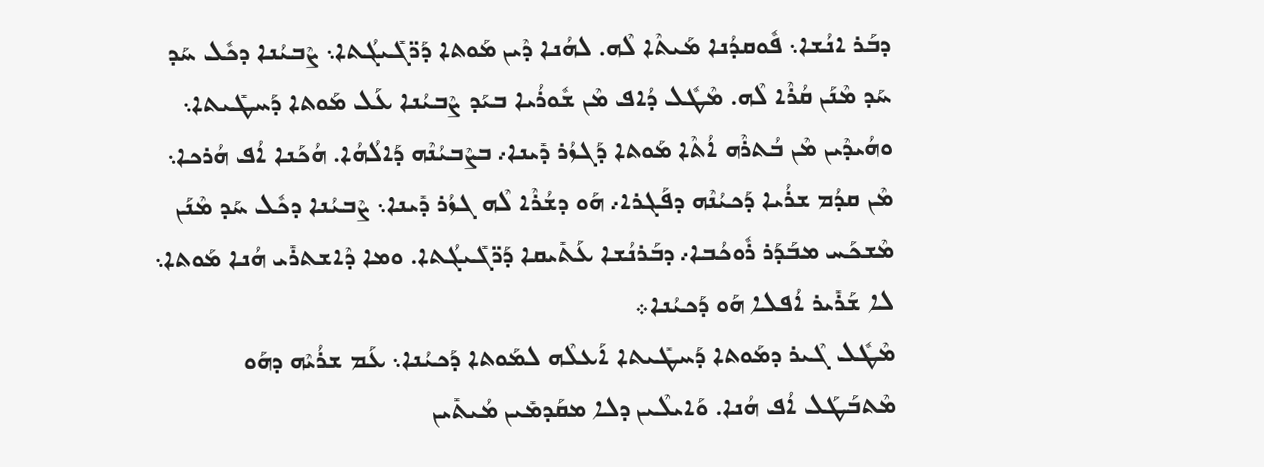ܕܒܰܪ ܐܢܳܫܐ܆ ܦܽܘܩܕܳܢܐ ܡܰܝܬܶܐ ܠܶܗ. ܠܗܳܢܐ ܕܶܝܢ ܡܰܘܬܐ ܕܰܖ̈ܓܺܝܓܳܬܐ܆ ܨܶܒܝܳܢܐ ܕܟܽܠ ܚܰܕ ܚܰܕ ܡܶܢܰܢ ܩܳܪܶܐ ܠܶܗ. ܡܶܛܽܠ ܕܳܐܦ ܡܶܢ ܫܽܘܪܳܝܐ ܒܝܰܕ ܨܶܒܝܳܢܐ ܥܰܠ ܡܰܘܬܐ ܕܰܚܛܺܝܬܐ܆ ܘܗܳܝܕܶܝܢ ܡܶܢ ܒܳܬܪܶܗ ܐܳܬܶܐ ܡܰܘܬܐ ܕܰܓܙܳܪ ܕܺܝܢܐ܇ ܒܨܶܒܝܳܢܶܗ ܕܰܐܠܳܗܳܐ. ܗܳܟܰܢܐ ܐܳܦ ܗܳܪܟܐ܆ ܡܶܢ ܩܕܳܡ ܫܪܳܝܐ ܕܰܟܝܳܢܶܗ ܕܦܰܓܪܐ܇ ܗܰܘ ܕܫܳܪܶܐ ܠܶܗ ܓܙܳܪ ܕܺܝܢܐ܆ ܨܶܒܝܳܢܐ ܕܟܽܠ ܚܰܕ ܡܶܢܰܢ ܡܶܫܟܰܚ ܡܒܰܕܰܪ ܪܽܘܟܳܒܐ܇ ܕܒܰܪܢܳܫܐ ܥܰܬܺܝܩܐ ܕܰܖ̈ܓܺܝܓܳܬܐ. ܘܡܐ ܕܶܐܫܬܪܺܝ ܗܳܢܐ ܡܰܘܬܐ܆ ܠܐ ܫܰܪܺܝܪ ܐܳܦܠܐ ܗܰܘ ܕܰܟܝܳܢܐ܀
ܡܶܛܽܠ ܓܶܝܪ ܕܡܰܘܬܐ ܕܰܚܛܺܝܬܐ ܐܰܥܠܶܗ ܠܡܰܘܬܐ ܕܰܟܝܳܢܐ܆ ܥܰܡ ܫܪܳܝܶܗ ܕܗܰܘ ܡܶܬܒܰܛܰܠ ܐܳܦ ܗܳܢܐ. ܘܰܐܝܠܶܝܢ ܕܠܐ ܡܩܰܕܡܺܝܢ ܡܳܝܬܺܝܢ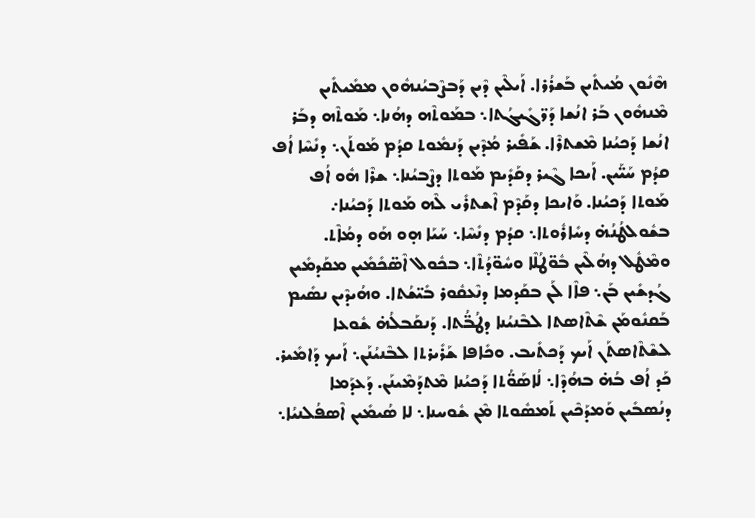ܗܶܢܽܘܢ ܡܳܝܬܺܝܢ ܒܰܫܪܳܪܐ. ܐܰܝܠܶܝܢ ܕܶܝܢ ܕܰܒܨܶܒܝܳܢܗܽܘܢ ܡܡܺܝܬܺܝܢ ܡܶܢܗܽܘܢ ܒܰܪ ܐܢܳܫܐ ܕܰܖ̈ܓܺܝܓܳܬܐ܆ ܒܡܰܘܬܶܗ ܕܗܳܢܐ܆ ܡܰܘܬܶܗ ܕܒܰܪ ܐܢܳܫܐ ܕܰܟܝܳܢܐ ܡܶܫܬܪܶܐ. ܫܰܦܺܝܪ ܡܳܕܶܝܢ ܕܰܢܡܽܘܬ ܩܕܳܡ ܡܰܘܬܰܢ܆ ܕܢܺܚܶܐ ܐܳܦ ܩܕܳܡ ܚܰܝ̈ܰܝܢ. ܐܰܝܟܐ ܓܶܝܪ ܕܩܰܕܺܝܡ ܡܰܘܬܐ ܕܨܶܒܝܳܢܐ܆ ܫܪܶܐ ܗܽܘ ܐܳܦ ܡܰܘܬܐ ܕܰܟܝܳܢܐ. ܘܰܐܝܟܐ ܕܩܰܕܶܡ ܐܶܫܬܪܺܝ ܠܶܗ ܡܰܘܬܐ ܕܰܟܝܳܢܐ܇ ܒܫܽܘܠܛܳܢܳܗ̇ ܕܚܺܐܪܽܘܬܐ܆ ܩܕܳܡ ܕܢܺܚܶܐ܆ ܚܰܝܰܐ ܗ̣ܘ ܗܰܘ ܕܡܳܐܶܬ.
ܘܡܶܛܽܠ ܕܗܳܠܶܝܢ ܒܽܘ̈ܛܳܠܶܐ ܘܚܽܘ̈ܕܳܬܶܐ܆ ܒܟܽܘܠ ܐܶܣ̈ܟܺܡܺܝܢ ܡܩܰܕܡܺܝܢ ܓܳܕܫܺܝܢ ܒܰܢ܆ ܦܐܶܐ ܠܰܢ ܒܩܰܕܡܐ ܕܢܶܥܩܽܘܪ ܒܺܝ̈ܫܳܬܐ. ܘܗܳܝܕܶܝܢ ܢܣܺܝܡ ܒܰܩܢܽܘܡܰܢ ܫܶܬܶܐܣܬܐ ܠܒܶܢܝܳܢܐ ܕܛܳܒ̈ܳܬܐ. ܕܰܢܩܰܒܠܳܗ̇ ܫܽܘܥܐ ܠܫܶܬܶܐܣܬܰܢ ܐܰܝܟ ܕܰܟܬܺܝܒ. ܘܟܺܐܦܐ ܫܰܪܺܝܪܬܐ ܠܒܶܢܝܳܢܰܢ܆ ܐܰܝܟ ܕܰܐܡܺܝܪ. ܟܰܕ ܐܳܦ ܒܳܗ̇ ܒܗܳܕܶܐ܆ ܠܳܐܣܰܘ̈ܳܬܐ ܕܰܟܝܳܢܐ ܡܶܬܕܰܡܶܝܢܰܢ. ܕܰܥܕܰܡܐ ܕܢܳܣܒܺܝܢ ܘܰܡܕܰܟܶܝܢ ܬܰܡܣܽܘܬܐ ܡܶܢ ܫܽܘܚܢܐ܆ ܠܐ ܣܳܝܡܺܝܢ ܐܶܣܦܳܠܢܝܳܐ܆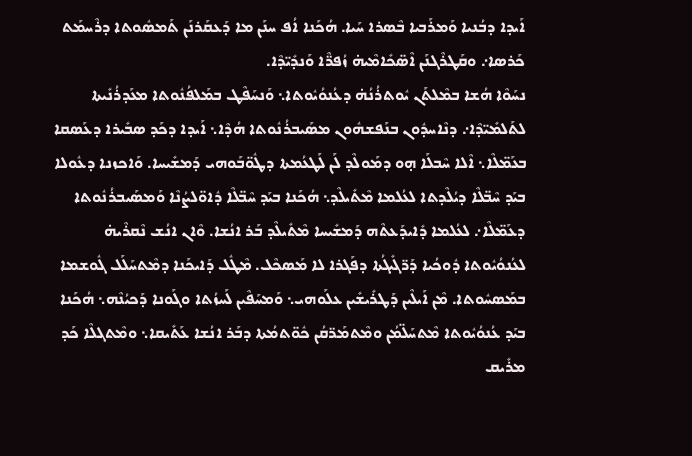ܐܰܝܕܐ ܕܒܳܢܝܐ ܘܰܡܪܰܒܝܐ ܒܶܣܪܐ ܚܰܝܐ. ܗܳܟܰܢܐ ܐܳܦ ܚܢܰܢ ܡܐ ܕܰܥܩܰܪܢܰܢ ܬܰܡܣܽܘܬܐ ܕܪܶܚܡܰܬ ܟܰܪܣܐ܇ ܘܩܰܛܪܶܓܢܰܢ ܐܶܣ̈ܟܺܐܡܶܝܗ̇ ܙܳܦܪ̈ܶܐ ܘܰܢܕܺܝ̈ܕܶܐ.
ܢܚܰܘܶܐ ܗܳܫܐ ܒܡܶܠܬܰܢ ܝܽܘܬܪܳܢܳܗ̇ ܕܥܳܢܘܳܝܽܘܬܐ܆ ܘܰܢܚܰܦܶܛ ܒܡܰܠܦܳܢܽܘܬܐ ܡܥܰܕܪܳܢܺܝܬܐ ܠܬܰܠܡܺܝ̈ܕܶܐ܇ ܕܢܶܐܚܕܽܘܢ ܒܢܰܦܫܗܽܘܢ ܡܣܰܝܒܪܳܢܽܘܬܐ ܗܳܕܶܐ܆ ܐܰܝܕܐ ܕܟܰܕ ܣܒܺܝܪܐ ܕܥܰܣܩܐ ܒܥܰܡ̈ܠܶܐ܆ ܐܶܠܐ ܚܶܒܠܰܐ ܗ̣ܘ ܕܡܰܘܠܶܕ ܠܰܢ ܠܰܛܥܳܡܬܐ ܕܛܽܘ̈ܒܰܘܗܝ ܕܰܡܫܺܝܚܐ. ܘܰܐܟܙܢܐ ܕܥܽܘܠܐ ܒܝܰܕ ܚܶܒ̈ܠܶܐ ܕܝܳܠܶܕܬܐ ܠܥܳܠܡܐ ܡܶܬܺܝܠܶܕ܆ ܗܳܟܰܢܐ ܒܝܰܕ ܚܶܒ̈ܠܶܐ ܕܽܐܘ̈ܠܨܳܢܶܐ ܘܰܡܣܰܝܒܪܳܢܽܘܬܐ ܕܥܰܡ̈ܠܶܐ܇ ܠܥܳܠܡܐ ܕܺܐܝܕܰܥܬܶܗ ܕܰܡܫܺܝܚܐ ܡܶܬܺܝܠܶܕ ܒܰܪ ܐܢܳܫܐ. ܘܶܐܢ ܐܢܳܫ ܢܶܩܪܶܝܗ̇ ܠܥܳܢܘܳܝܽܘܬܐ ܕܽܘܟܳܝܐ ܕܰܖ̈ܓܺܝܓܳܬܐ ܕܦܰܓܪܐ ܠܐ ܡܰܣܟܶܠ. ܡܶܛܽܠ ܕܰܐܝܟܰܢܐ ܕܡܶܬܚܰܠܰܠ ܓܽܘܫܡܐ ܒܡܰܣܚܽܘܬܐ. ܡܶܢ ܐܰܝܠܶܝܢ ܕܰܛܪܺܝܫܺܝܢ ܥܠܰܘܗܝ܆ ܘܰܡܚܰܦܶܝܢ ܠܰܚܙܳܬܐ ܘܓܰܘܢܐ ܕܰܟܝܳܢܶܗ܆ ܗܳܟܰܢܐ ܒܝܰܕ ܥܳܢܘܳܝܽܘܬܐ ܡܶܬܚܰܠ̈ܡܳܢ ܘܡܶܬܡܰܪ̈ܩܳܢ ܟܽܘ̈ܬܡܳܬܐ ܕܒܰܪ ܐܢܳܫܐ ܥܰܬܺܝܩܐ܆ ܘܡܶܬܓܠܶܐ ܟܰܕ ܡܪܺܝܩ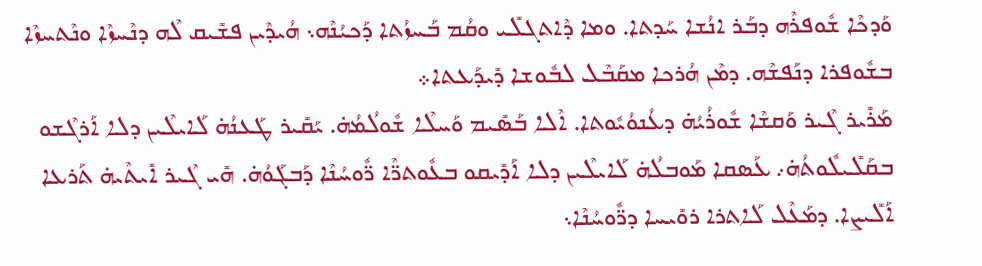ܘܰܕܟܶܐ ܫܽܘܦܪܶܗ ܕܒܰܪ ܐܢܳܫܐ ܚܰܕܬܐ. ܘܡܐ ܕܶܐܬܓܠܺܝ ܘܩܳܡ ܒܰܚܙܳܬܐ ܕܰܟܝܳܢܶܗ܆ ܗܳܝܕܶܝܢ ܦܫܺܝܩ ܠܶܗ ܕܢܶܚܙܶܐ ܘܢܶܬܚܙܶܐ ܒܫܽܘܦܪܐ ܕܢܰܦܫܶܗ. ܕܡܶܢ ܗܳܪܟܐ ܡܩܰܒܶܠ ܠܒܽܘܫܐ ܕܺܝܕܰܥܬܐ܀
ܡܰܪܺܝܪ ܓܶܝܪ ܘܰܩܫܶܐ ܫܽܘܪܳܝܳܗ̇ ܕܥܳܢܘܳܝܽܘܬܐ. ܐܶܠܐ ܒܰܣܺܝܡ ܘܰܚܠܶܐ ܫܽܘܠܳܡܳܗ̇. ܝܰܩܺܝܪ ܛܰܥܢܳܗ̇ ܠܰܐܝܠܶܝܢ ܕܠܐ ܐܰܪܓܶܫܘ ܒܩܰܠܺܝܠܽܘܬܳܗ̇܇ ܥܰܣܩܐ ܡܰܘܒܠܳܗ̇ ܠܰܐܝܠܶܝܢ ܕܠܐ ܐܰܕܺܝܩܘ ܒܥܽܘܬܖ̈ܶܐ ܪ̈ܽܘܚܳܢܶܐ ܕܰܒܓܰܘܳܗ̇. ܗܺܝ ܓܶܝܪ ܐܺܝܬܶܝܗ̇ ܬܰܪܥܐ ܐܰܠܺܝܨܐ. ܕܡܰܥܶܠ ܠܰܐܬܪܐ ܪܘܺܝܚܐ ܕܪ̈ܽܘܚܳܢܶܐ܆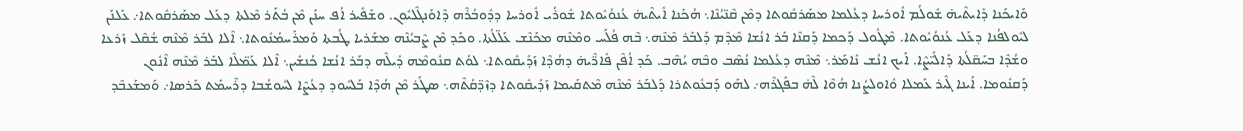ܘܰܐܝܟܰܢܐ ܕܺܐܝܬܶܝܗ̇ ܫܽܘܠܳܡ ܐܽܘܪܚܐ ܕܥܳܠܡܐ ܡܣܰܪܩܽܘܬܐ ܕܡܶܢ ܩܶܢ̈ܝܳܢܶܐ܆ ܗܳܟܰܢܐ ܐܺܝܬܶܝܗ̇ ܥܳܢܘܳܝܽܘܬܐ ܫܽܘܪܳܝ ܐܽܘܪܚܐ ܕܕܽܘܒܳܪܶܗ ܕܶܐܘܰܢܓܶܠܝܽܘܢ. ܘܫܰܦܺܝܪ ܐܳܦ ܚܢܰܢ ܡܶܢ ܒܳܬܰܪ ܡܶܠܬܐ ܕܥܰܠ ܡܣܰܪܩܽܘܬܐ܇ ܥܰܠܢܰܢ ܠܝܽܘܠܦܳܢܐ ܕܥܰܠ ܥܳܢܘܳܝܽܘܬܐ. ܡܶܛܽܘܠ ܕܰܟܡܐ ܕܰܩܢܶܐ ܒܰܪ ܐܢܳܫܐ ܡܶܕܶܡ ܕܰܠܒܰܪ ܡܶܢܶܗ܆ ܒܶܗ ܦܳܠܰܚ ܘܡܶܢܶܗ ܡܟܰܢܶܫ ܥܰܠ̈ܠܳܬܐ. ܘܟܰܕ ܡܶܢ ܨܶܒܝܳܢܶܗ ܡܫܰܪܝܐ ܛܳܒܬܐ ܘܰܡܪܰܚܡܳܢܽܘܬܐ܆ ܐܶܠܐ ܠܒܰܪ ܡܶܢܶܗ ܫܳܩܶܠ ܙܰܪܥܐ ܘܫܳܕܶܐ ܒܚܰܩ̈ܠܳܬܐ ܕܰܐܠܺܝ̈ܨܶܐ. ܐܰܝܟ ܐܢܳܫ ܢܺܐܡܰܪ܆ ܡܶܢܶܗ ܕܥܳܠܡܐ ܢܳܣܶܒ ܘܒܶܗ ܝܳܗܶܒ. ܟܰܕ ܐܳܦܶܢ ܦܺܐܪ̈ܶܝܗ̇ ܕܗܳܕܶܐ ܙܰܕܺܝܩܽܘܬܐ܆ ܠܘܳܬ ܩܢܽܘܡܶܗ ܕܺܝܠܶܗ ܕܒܰܪ ܐܢܳܫܐ ܟܳܢܫܺܝܢ܆ ܐܶܠܐ ܥܰܡ̈ܠܶܐ ܠܒܰܪ ܡܶܢܶܗ ܐܶܢܽܘܢ ܕܰܩܢܽܘܡܐ. ܐܰܝܢܐ ܓܶܝܪ ܥܰܡܠܐ ܘܽܐܘܠܨܳܢܐ ܗܳܘܶܐ ܠܶܗ̇ ܒܦܰܓܪܶܗ܇ ܠܗܰܘ ܕܰܒܥܽܘܬܪܐ ܕܰܠܒܰܪ ܡܶܢܶܗ ܡܶܬܩܰܝܡܐ ܙܰܕܺܝܩܽܘܬܐ ܕܙܶܕ̈ܩܳܬܶܗ܆ ܣܛܰܪ ܡܶܢ ܗܳܕܶܐ ܒܰܠܚܽܘܕ ܕܥܳܨܶܐ ܠܚܽܘܫܳܒܐ ܕܪܶܚܡܰܬ ܟܰܪܣܐ܇ ܘܰܡܫܰܥܒܶܕ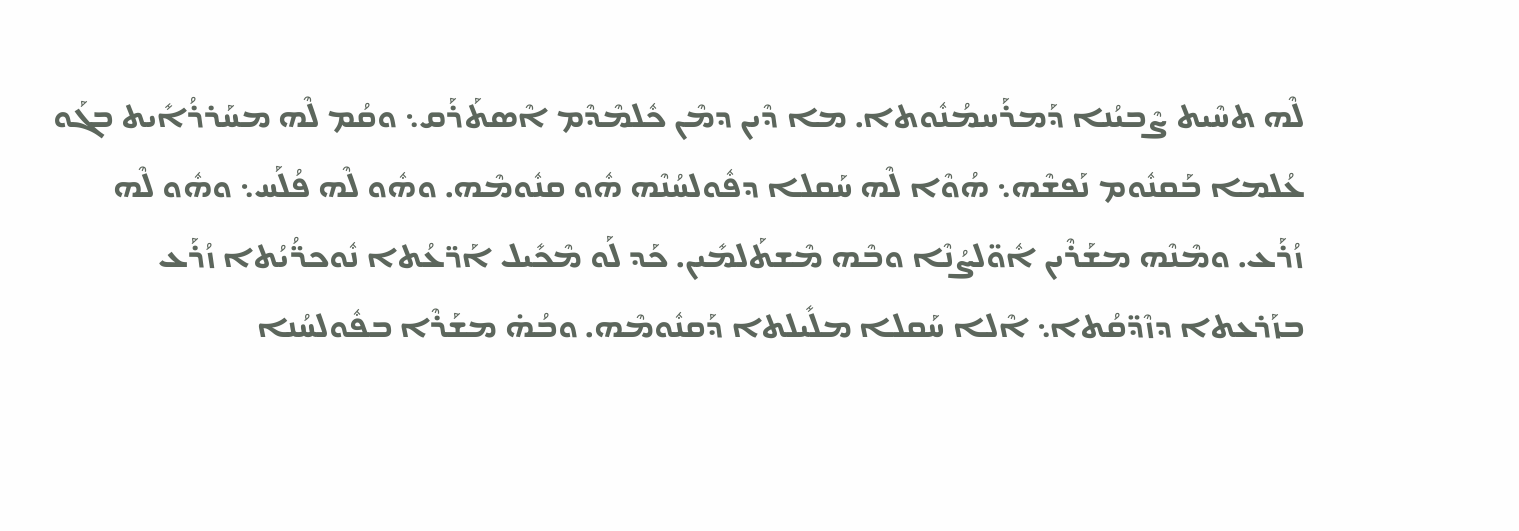ܠܶܗ ܬܚܶܝܬ ܨܶܒܝܳܢܐ ܕܰܡܪܰܚܡܳܢܽܘܬܐ. ܡܐ ܕܶܝܢ ܕܡܶܢ ܟܽܠܡܶܕܶܡ ܐܶܣܬܰܪܰܩ܆ ܘܩܳܡ ܠܶܗ ܡܚܰܪܪܳܐܺܝܬ ܒܓܰܘ ܥܳܠܡܐ ܒܰܩܢܽܘܡ ܢܰܦܫܶܗ܆ ܗܳܘܶܐ ܠܶܗ ܚܰܩܠܐ ܕܦܽܘܠܚܳܢܶܗ ܗܽܘ ܩܢܽܘܡܶܗ. ܘܗܽܘ ܠܶܗ ܦܳܠܰܚ܆ ܘܗܽܘ ܠܶܗ ܙܳܪܰܥ. ܘܡܶܢܶܗ ܡܫܰܪܶܝܢ ܐܽܘ̈ܠܨܳܢܶܐ ܘܒܶܗ ܡܶܫܬܰܠܡܺܝܢ. ܟܰܕ ܠܰܘ ܡܶܟܺܝܠ ܐܰܪ̈ܥܳܬܐ ܢܽܘܟܪ̈ܳܝܳܬܐ ܙܳܪܰܥ ܒܙܰܪܥܬܐ ܕܙܶܕ̈ܩܳܬܐ܆ ܐܶܠܐ ܚܰܩܠܐ ܡܠܺܝܠܬܐ ܕܰܩܢܽܘܡܶܗ. ܘܒܳܗ̇ ܡܫܰܪܶܐ ܒܦܽܘܠܚܳܢܐ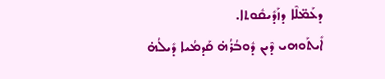ܕܥܰܡ̈ܠܶܐ ܕܙܰܕܺܝܩܽܘܬܐ.
ܐܺܝܬܰܘܗܝ ܕܶܝܢ ܕܽܘܒܳܪܳܗ̇ ܩܰܕܡܳܝܐ ܕܺܝܠܳܗ̇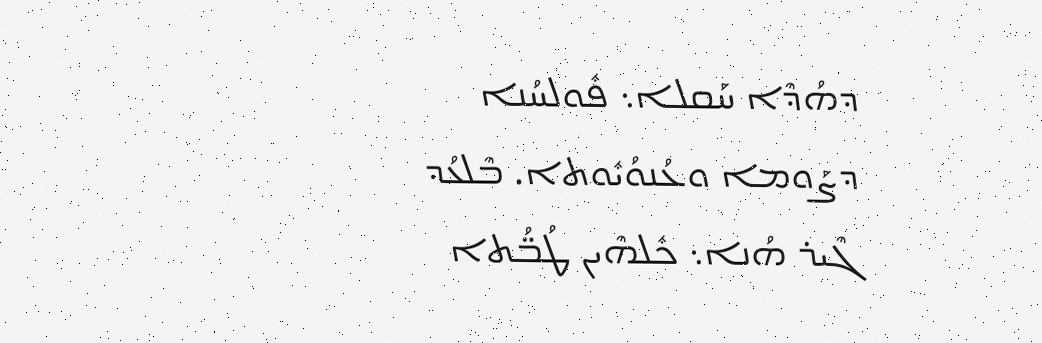ܕܗܳܕܶܐ ܚܰܩܠܐ܆ ܦܽܘܠܚܳܢܐ ܕܨܰܘܡܐ ܘܥܳܢܘܳܝܽܘܬܐ. ܒܶܠܥܳܕ ܓܶܝܪ ܗܳܢܐ܆ ܟܽܠܗܶܝܢ ܛܳܒ̈ܳܬܐ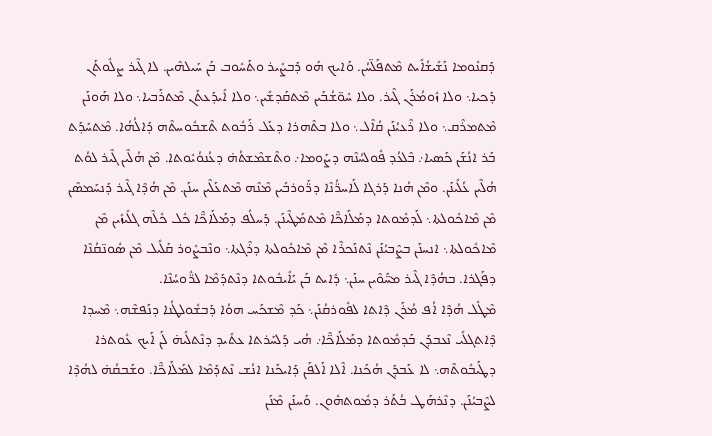ܕܰܩܢܽܘܡܐ ܢܰܫܺܝܫܳܐܺܝܬ ܡܶܬܦܰܠ̈ܚܳܢ. ܘܰܐܝܟ ܗܰܘ ܕܰܒܨܺܝܪ ܘܬܰܚܽܘܒ ܒܰܢ ܚܰܝܠܗܶܝܢ. ܠܐ ܓܶܝܪ ܨܠܽܘܬܰܢ ܕܰܟܝܐ܆ ܘܠܐ ܙܽܘܡܳܪܰܢ ܓܶܝܪ. ܘܠܐ ܚܽܘ̈ܫܳܒܰܝܢ ܡܶܬܩܰܕܫܺܝܢ܆ ܘܠܐ ܐܺܝܕܰܥܬܰܢ ܡܶܬܪܰܒܝܐ܆ ܘܠܐ ܗܰܘܢܰܢ ܡܶܬܡܪܶܩ܆ ܘܠܐ ܪܶܥܝܳܢܰܢ ܩܳܐܶܠ܆ ܘܠܐ ܒܬܶܗܪܐ ܕܥܰܠ ܪܰܒܽܘܬ ܬܶܫܒܽܘܚܬܶܗ ܕܰܐܠܳܗܳܐ. ܡܶܬܚܰܕܰܬ ܒܰܪ ܐܢܳܫܰܢ ܟܰܣܝܐ܇ ܒܶܠܥܳܕ ܦܽܘܠܚܳܢܶܗ ܕܨܰܘܡܐ܇ ܘܬܶܫܡܶܫܬܳܗ̇ ܕܥܳܢܘܳܝܽܘܬܐ. ܡܶܢ ܗܳܠܶܝܢ ܓܶܝܪ ܠܘܳܬ ܗܳܠܶܝܢ ܥܳܠܺܝܢܰܢ. ܘܡܶܢ ܗܳܢܐ ܕܰܪܓܐ ܠܰܐܚܪ̈ܳܢܶܐ ܕܪ̈ܰܘܪܒܺܝܢ ܡܶܢܶܗ ܡܶܬܥܰܠܶܝܢ ܚܢܰܢ. ܡܶܢ ܗܳܕܶܐ ܓܶܝܪ ܕܰܢܚܰܡܣܶܢ ܡܶܢ ܡܶܐܟܽܘܠܬܐ܆ ܠܰܕܡܽܘܬܐ ܕܡܰܠܰܐܟ̈ܶܐ ܡܶܬܡܰܛܶܝܢܰܢ. ܕܰܚܠܳܦ ܕܡܰܠܰܐܟ̈ܶܐ ܟܽܠ ܟܽܠܶܗ ܓܠܺܝܙܺܝܢ ܡܶܢ ܡܶܐܟܽܘܠܬܐ܆ ܐܢܚܢܰܢ ܒܨܶܒܝܳܢܰܢ ܢܶܬܢܰܟܪܶܐ ܡܶܢ ܡܶܐܟܽܘܠܬܐ ܕܪܶܓܬܐ܆ ܘܢܶܒܨܽܘܪ ܩܰܠܺܝܠ ܡܶܢ ܣܽܘܢ̈ܩܳܢܶܐ ܕܦܰܓܪܐ. ܒܗܳܕܶܐ ܓܶܝܪ ܡܚ̈ܰܘܶܝܢ ܚܢܰܢ܆ ܕܺܐܝܬ ܒܰܢ ܝܰܐܺܝܒܽܘܬܐ ܕܢܶܬܕܰܡܶܐ ܠܪ̈ܽܘܚܳܢܶܐ.
ܡܶܛܽܠ ܗܳܕܶܐ ܐܳܦ ܡܳܪܰܢ ܕܶܐܬܐ ܠܦܽܘܪܩܳܢܰܢ܆ ܟܰܕ ܡܶܫܟܰܚ ܗܘܳܐ ܕܰܒܫܽܘܠܛܳܢܐ ܕܢܰܦܫܶܗ܆ ܡܶܚܕܐ ܕܶܐܬܓܠܺܝ ܢܶܥܒܕܰܢ ܒܰܕܡܽܘܬܐ ܕܡܰܠܰܐܟ̈ܶܐ܇ ܗܳܝ ܕܰܠܚܰܪܬܐ ܥܬܺܝܕ ܕܢܶܬܠܺܝܗ̇ ܠܰܢ ܐܰܝܟ ܥܽܘܬܪܐ ܕܛܰܝܒܽܘܬܶܗ܆ ܠܐ ܥܰܒܕܰܢ ܗܳܟܰܢܐ. ܐܶܠܐ ܐܰܠܦܰܢ ܕܰܐܝܟܰܢܐ ܐܢܳܫ ܢܶܬܕܰܡܶܐ ܠܡܰܠܰܐܟ̈ܶܐ. ܘܫܰܒܩܳܗ̇ ܠܗܳܕܶܐ ܠܨܶܒܝܳܢܰܢ. ܕܢܶܪܗܰܛ ܒܳܬܰܪ ܕܡܽܘܬܗܽܘܢ. ܘܰܚܢܰܢ ܡܶܢܰܢ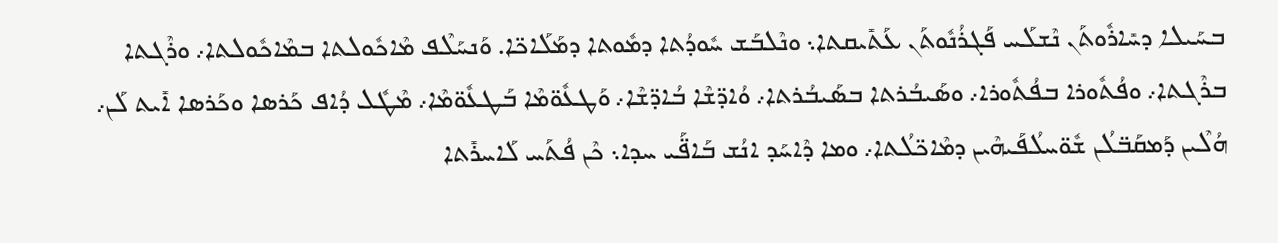ܒܚܰܝܠܐ ܕܚܺܐܪܽܘܬܰܢ ܢܶܫܠܰܚ ܦܰܓܪܳܢܽܘܬܰܢ ܥܰܬܺܝܩܬܐ܆ ܘܢܶܠܒܰܫ ܚܽܘܕܳܬܐ ܕܡܽܘܬܐ ܕܡܰܠܰܐܟ̈ܐ. ܘܰܢܚܰܠܶܦ ܡܶܐܟܽܘܠܬܐ ܒܡܶܐܟܽܘܠܬܐ܇ ܘܪܶܓܬܐ ܒܪܶܓܬܐ܇ ܘܦܳܬܽܘܪܐ ܒܦܳܬܽܘܪܐ܇ ܘܣܰܝܒܳܪܬܐ ܒܣܰܝܒܳܪܬܐ܇ ܘܳܐܕ̈ܫܶܐ ܒܳܐܕ̈ܫܶܐ܇ ܘܰܛܥܽܘ̈ܡܶܐ ܒܰܛܥܽܘ̈ܡܶܐ܇ ܡܶܛܽܠ ܕܳܐܦ ܟܰܪܣܐ ܘܟܰܪܣܐ ܐܺܝܬ ܠܰܢ܇ ܗܳܠܶܝܢ ܕܰܡܩܰܒ̈ܠܳܢ ܫܽܘ̈ܚܠܳܦܰܝܗܶܝܢ ܕܡܶܐܟ̈ܠܳܬܐ܇ ܘܡܐ ܕܶܐܚܰܕ ܐܢܳܫ ܒܰܐܦ̈ܰܝ ܚܕܐ܆ ܟܶܢ ܦܳܬܰܚ ܠܰܐܚܪܺܬܐ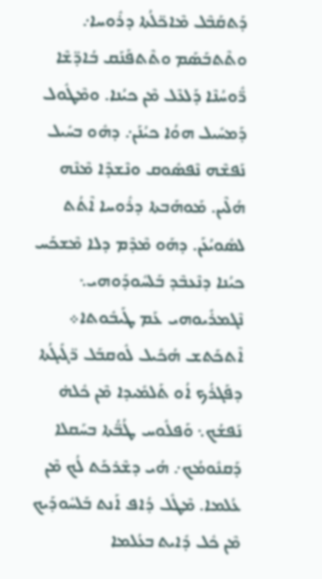ܕܰܬܩܰܒܶܠ ܡܶܐܟ̈ܠܳܬܐ ܕܪܽܘܚܐ܇ ܘܬܶܬܒܰܣܰܡ ܘܬܶܬܦܰܢܰܩ ܒܳܐܕ̈ܫܶܐ ܪ̈ܽܘܚܳܢܶܐ ܕܰܠܥܶܠ ܡܶܢ ܟܝܳܢܐ. ܘܡܶܛܽܘܠ ܕܰܡܚܺܝܠ ܗܘܳܐ ܟܝܳܢܰܢ܇ ܕܗܽܘ ܒܚܺܝܠ ܢܰܦܫܶܗ ܢܶܦܣܽܘܩ ܘܢܶܫܕܶܐ ܡܶܢܶܗ ܗܳܠܶܝܢ. ܡܰܘܗܰܒܬܐ ܕܪܽܘܚܐ ܐܶܬܳܬ ܠܣܽܘܝܳܥܰܢ. ܕܗܰܘ ܡܶܕܶܡ ܕܠܐ ܡܶܫܟܰܚ ܟܝܳܢܐ ܕܢܶܥܒܶܕ ܒܰܠܚܽܘܕܰܘܗܝ܆ ܢܶܓܡܪܺܝܘܗܝ ܥܰܡ ܛܰܝܒܽܘܬܐ܀
ܐܶܬܟܰܬܫ ܗܳܟܺܝܠ ܠܽܘܩܒܰܠ ܖ̈ܓܺܝܓܳܬܐ ܕܦܰܓܪܳܟ ܐܳܘ ܬܰܠܡܺܝܕܐ ܡܶܢ ܟܽܠܗ̇ ܢܰܦܫܳܟ܆ ܘܰܦܠܽܘܚ ܛܳܒ̈ܳܬܐ ܒܚܰܩܠܐ ܕܰܩܢܽܘܡܳܟ܇ ܗܳܝ ܕܫܶܪܟܰܬ ܠܳܟ ܡܶܢ ܥܳܠܡܐ. ܡܶܛܽܠ ܕܳܐܦ ܐܰܢܬ ܒܰܠܚܽܘܕܰܝܟ ܡܶܢ ܟܽܠ ܕܺܐܝܬ ܒܥܳܠܡܐ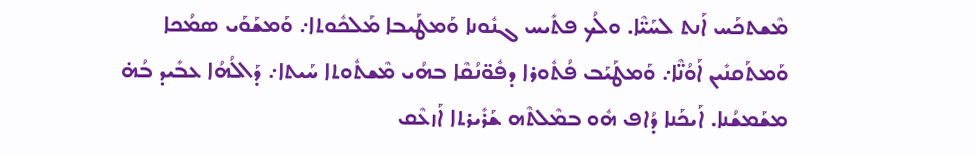ܡܶܫܬܟܰܚ ܐܰܢܬ ܠܚܰܝ̈ܶܐ. ܘܠܳܟ ܦܬܺܝܚ ܓܢܽܘܢܐ ܘܰܡܛܰܝܒܐ ܡܰܠܟܽܘܬܐ܇ ܘܰܡܫܰܘܰܝ ܣܡܳܟܐ ܘܰܡܬܰܩܢܺܝܢ ܐܰܘܳܢ̈ܶܐ܇ ܘܰܡܛܰܝܰܒ ܦܳܬܽܘܪܐ ܕܦܽܘ̈ܢܳܩܶܐ ܒܗܳܝ ܡܶܫܬܽܘܬܐ ܚܰܝܬܐ܇ ܕܰܐܠܳܗܳܐ ܥܒܺܝܕ ܒܳܗ̇ ܡܫܰܡܫܳܢܐ. ܐܰܝܟܰܢܐ ܕܳܐܦ ܗܽܘ ܒܡܶܠܬܶܗ ܫܰܪܺܝܪܬܐ ܐܰܙܥܶܩ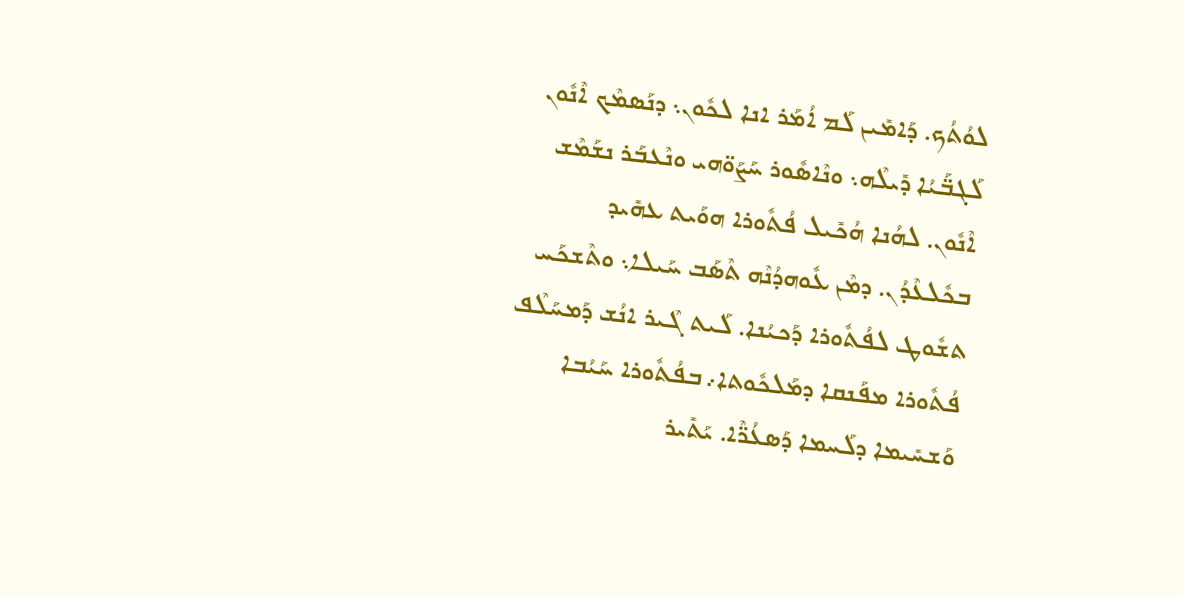ܠܘܳܬܳܟ. ܕܰܐܡܺܝܢ ܠܰܡ ܐܳܡܰܪ ܐܢܐ ܠܟܽܘܢ܆ ܕܢܰܣܡܶܟ ܐܶܢܽܘܢ ܠܰܓܒ̈ܰܝܳܐ ܕܺܝܠܶܗ܆ ܘܢܶܐܣܽܘܪ ܚܰܨܰܘ̈ܗܝ ܘܢܶܥܒܰܪ ܢܫܰܡܶܫ ܐܶܢܽܘܢ. ܠܗܳܢܐ ܗܳܟܺܝܠ ܦܳܬܽܘܪܐ ܗܘܰܝܬ ܥܗܺܝܕ ܒܟܽܠܥܶܕܳܢ. ܕܡܶܢ ܥܽܘܗܕܳܢܶܗ ܬܶܣܰܒ ܚܰܝܠܐ܆ ܘܬܶܫܟܰܚ ܬܫܽܘܛ ܠܦܳܬܽܘܪܐ ܕܰܟܝܳܢܐ. ܠܰܝܬ ܓܶܝܪ ܐܢܳܫ ܕܰܡܚܰܠܶܦ ܦܳܬܽܘܪܐ ܡܦܰܢܩܐ ܕܡܰܠܟܽܘܬܐ܇ ܒܦܳܬܽܘܪܐ ܚܰܝܳܒܐ ܘܰܫܚܺܝܡܐ ܕܠܰܚܡܐ ܕܰܣܥܳܪ̈ܶܐ. ܝܰܬܺܝܪ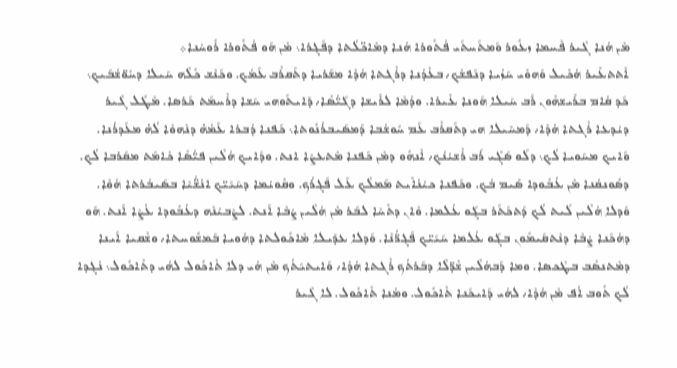ܡܶܢ ܗܳܢܐ ܓܶܝܪ ܦܶܚܡܐ ܙܥܽܘܪ ܘܰܡܬܰܚܬܰܝ ܦܳܬܽܘܪܐ ܗܳܢܐ ܕܡܶܐܟ̈ܠܳܬܐ ܕܦܰܓܪܐ܆ ܡܶܢ ܗܰܘ ܦܳܬܽܘܪܐ ܪܽܘܚܳܢܐ܀
ܐܶܬܬܥܺܝܪ ܗܳܟܺܝܠ ܘܰܗܘܺܝ ܚܰܙܳܝܐ ܕܢܰܦܫܳܟ܇ ܒܥܶܕܳܢܐ ܕܪܶܓܬܐ ܗܳܕܶܐ ܡܫܰܪܝܐ ܕܬܰܩܪܶܒ ܥܰܡܳܟ. ܘܟܰܢܶܫ ܟܽܠܶܗ ܚܰܝܠܐ ܕܚܽܘ̈ܫܳܒܰܝܟ܆ ܟܰܕ ܩܳܐܡ ܒܪܺܝܫܗܽܘܢ ܪܰܒ ܚܰܝܠܐ ܗܰܘܢܐ ܥܺܝܪܐ. ܘܕܳܡܶܐ ܠܪܺܝܫܐ ܕܓܰܝ̈ܳܣܶܐ܇ ܕܺܐܝܬܰܘܗܝ ܚܰܫܐ ܕܪܶܚܡܰܬ ܟܰܪܣܐ. ܡܶܛܽܠ ܓܶܝܪ ܕܝܳܕܥܐ ܪܶܓܬܐ ܗܳܕܶܐ܇ ܕܰܡܚܺܝܠܐ ܗܝ ܕܬܰܩܪܶܒ ܥܰܡ ܚܽܘܫܳܒܐ ܕܰܡܣܰܝܒܪܳܢܽܘܬܐ܆ ܟܰܦܢܐ ܕܳܒܪܐ ܥܰܡܳܗ̇ ܕܢܶܗܘܶܐ ܠܳܗ̇ ܡܥܰܕܪܳܢܐ. ܘܰܐܝܟ ܡܚܰܘܝܐ ܠܳܟ܆ ܕܠܰܘ ܣܰܓܺܝ ܪܰܒ ܪܶܫܝܳܢܳܟ܇ ܐܶܢܗܽܘ ܕܡܶܢ ܟܰܦܢܐ ܡܶܬܥܨܶܐ ܐܢܬ. ܘܕܰܐܝܟ ܗܳܠܶܝܢ ܦܝ̈ܳܣܶܐ ܟܶܐܡܰܬ ܡܩܰܪܒܐ ܠܳܟ. ܕܣܽܘܢܩܳܢܐ ܡܶܢ ܥܳܒܽܘܕܐ ܣܺܝܡ ܒܳܟ. ܘܟܰܦܢܐ ܟܝܳܢܳܐܺܝܬ ܡܰܡܠܶܟ ܥܰܠ ܦܰܓܪܳܟ. ܘܩܽܘܝܳܡܐ ܕܚܰܝܰܝ̈ܟ ܐܢܳܫ̈ܳܝܶܐ ܒܣܰܝܒܳܪܬܐ ܗܳܘܶܐ. ܘܰܕܠܐ ܗܳܠܶܝܢ ܠܰܝܬ ܠܳܟ ܕܰܬܟܰܬܰܪ ܒܓܰܘ ܥܳܠܡܐ. ܘܶܐܢ ܕܬܺܚܶܐ ܠܒܰܪ ܡܶܢ ܗܳܠܶܝܢ ܨܳܒܶܐ ܐܰܢܬ. ܠܨܶܒܝܳܢܶܗ ܕܥܳܒܽܘܕܐ ܥܳܨܶܐ ܐܰܢܬ. ܗܰܘ ܕܗܳܟܰܢܐ ܨܳܒܶܐ ܕܢܶܬܩܰܝܡܽܘܢ ܒܓܰܘ ܥܳܠܡܐ ܚܰܝܰܝ̈ܟ ܦܰܓܪ̈ܳܢܶܐ. ܘܰܕܠܐ ܥܕܺܝܠܐ ܡܶܐܟܽܘܠܬܐ ܕܗܳܘܝܐ ܒܰܡܫܽܘܚܬܐ܇ ܘܫܶܩܝܐ ܐܰܝܢܐ ܕܡܶܬܢܣܶܒ ܒܛܶܟܣܐ. ܘܡܐ ܕܰܒܗܳܠܶܝܢ ܫܶܕ̈ܠܶܐ ܕܒܰܪܬܳܟ ܪܶܓܬܐ ܗܳܕܶܐ܇ ܘܰܐܝܬܝܰܬܳܟ ܡܶܢ ܗܳܝ ܕܠܐ ܬܶܐܟܽܘܠ ܠܗܳܝ ܕܬܶܐܟܽܘܠ܆ ܢܳܓܕܐ ܠܳܟ ܬܽܘܒ ܐܳܦ ܡܶܢ ܗܳܕܶܐ܇ ܠܗܳܝ ܕܰܐܝܟܰܢܐ ܬܶܐܟܽܘܠ. ܘܡܳܢܐ ܬܶܐܟܽܘܠ. ܠܐ ܓܶܝܪ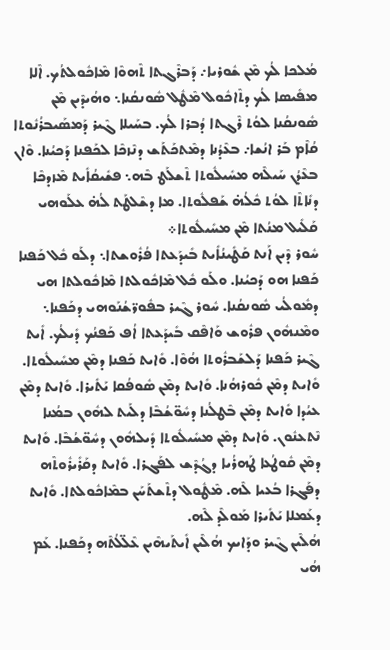ܡܳܠܟܐ ܠܳܟ ܡܶܢ ܫܽܘܪܝܐ܇ ܕܰܒܪܶܓܬܐ ܬܶܗܘܶܐ ܡܶܐܟܽܘܠܬܳܟ. ܐܶܠܐ ܡܦܺܝܣܐ ܠܳܟ ܕܬܶܐܟܽܘܠ ܡܶܛܽܠ ܣܽܘܢܩܳܢܐ܆ ܘܗܳܝܕܶܝܢ ܡܶܢ ܣܽܘܢܩܳܢܐ ܠܘܳܬ ܪܶܓܬܐ ܕܳܒܪܐ ܠܳܟ. ܒܚܰܝܠܐ ܓܶܝܪ ܕܰܡܣܰܝܒܪܳܢܽܘܬܐ ܩܳܐܶܡ ܒܰܪ ܐܢܳܫܐ܇ ܒܥܶܕܳܢܐ ܕܡܶܬܟܰܬܰܫ ܕܢܶܙܟܶܐ ܠܟܰܦܢܐ ܕܰܟܝܳܢܐ. ܘܶܐܢ ܒܥܶܕܳܢ ܚܰܝܠܶܗ ܡܚܺܝܠܽܘܬܐ ܬܶܫܠܰܛ ܒܶܗ܆ ܦܫܺܝܩܳܐܺܝܬ ܡܶܙܕܟܶܐ ܕܢܺܐܬܶܐ ܠܘܳܬ ܟܽܠܳܗ̇ ܫܰܦܠܽܘܬܐ. ܡܐ ܕܫܶܠܛܰܬ ܠܳܗ̇ ܥܠܰܘܗܝ ܩܰܠܺܝܠ ܡܢܳܬܐ ܡܶܢ ܡܚܺܝܠܽܘܬܐ܀
ܚܽܘܪ ܕܶܝܢ ܐܰܢܬ ܩܰܛܺܝܢܳܐܺܝܬ ܒܺܝܕܰܥܬܐ ܦܳܪܽܘܫܬܐ܆ ܕܠܰܘ ܟܽܠ ܟܰܦܢܐ ܟܰܦܢܐ ܗܘ ܕܰܟܝܳܢܐ. ܘܠܰܘ ܟܽܠ ܡܶܐܟܽܘܠܬܐ ܡܶܐܟܽܘܠܬܐ ܗܝ ܕܡܽܘܠܳܝ ܣܽܘܢܩܳܢܐ. ܚܽܘܪ ܓܶܝܪ ܒܦܽܘܪ̈ܫܳܢܰܘܗܝ ܕܟܰܦܢܐ܆ ܘܡܶܢܗܽܘܢ ܦܪܽܘܫ ܘܰܐܦܶܩ ܒܺܝܕܰܥܬܐ ܐܳܦ ܟܰܦܢܳܟ ܕܺܝܠܳܟ. ܐܺܝܬ ܓܶܝܪ ܟܰܦܢܐ ܕܰܠܫܰܒܪܽܘܬܐ ܗܳܘܶܐ. ܘܺܐܝܬ ܟܰܦܢܐ ܕܡܶܢ ܡܚܺܝܠܽܘܬܐ. ܘܺܐܝܬ ܕܡܶܢ ܟܽܘܪܗܳܢܐ. ܘܺܐܝܬ ܕܡܶܢ ܣܽܘܦܳܩܐ ܝܰܬܺܝܪܐ. ܘܺܐܝܬ ܕܡܶܢ ܥܝܳܕܐ ܘܺܐܝܬ ܕܡܶܢ ܒܶܛܠܳܢܐ ܕܚܽܘ̈ܫܳܒܶܐ ܕܠܰܝܬ ܠܗܽܘܢ ܒܡܳܢܐ ܢܶܬܥܢܽܘܢ. ܘܺܐܝܬ ܕܡܶܢ ܡܚܺܝܠܽܘܬܐ ܕܺܝܠܗܽܘܢ ܕܚܽܘ̈ܫܳܒܶܐ. ܘܺܐܝܬ ܕܡܶܢ ܩܽܘܛܳܥܐ ܛܰܗܪܳܝܐ ܕܓܳܕܶܫ ܠܦܰܓܪܐ. ܘܺܐܝܬ ܕܩܰܪܺܝܪܽܘܬܶܗ ܕܦܰܓܪܐ ܒܳܥܝܐ ܠܶܗ. ܡܶܛܽܘܠ ܕܬܶܫܬܰܚܰܢ ܒܡܶܐܟܽܘܠܬܐ. ܘܺܐܝܬ ܕܥܰܡܠܐ ܝܰܬܺܝܪܐ ܡܰܘܠܶܕ ܠܶܗ.
ܗܳܠܶܝܢ ܓܶܝܪ ܘܕܰܐܝܟ ܗܳܠܶܝܢ ܐܺܝܬܰܝܗܶܝܢ ܥܶܠ̈ܠܳܬܶܗ ܕܟܰܦܢܐ. ܥܰܡ ܗܳܝ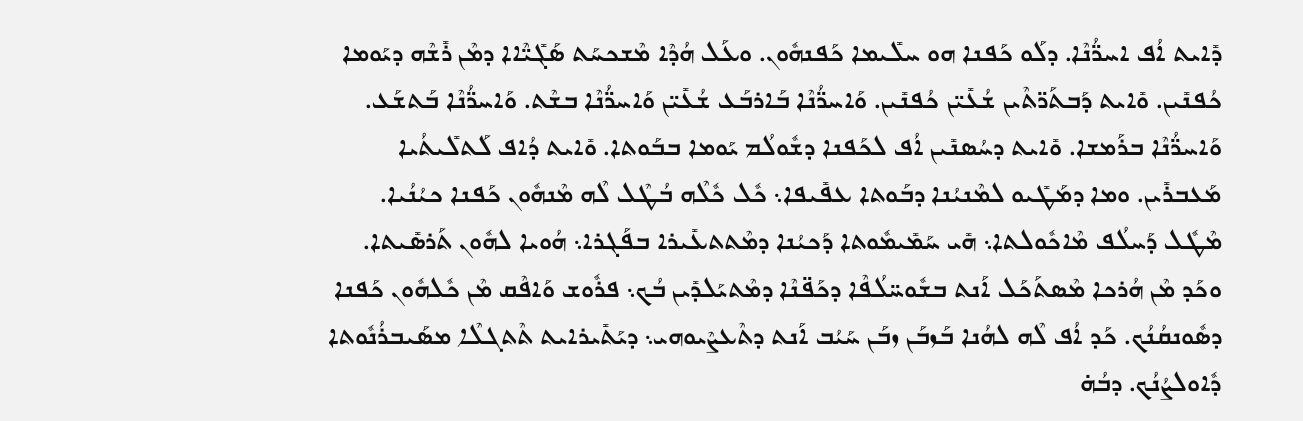ܕܺܐܝܬ ܐܳܦ ܐܚܪ̈ܳܢܶܐ. ܕܠܰܘ ܟܰܦܢܐ ܗܘ ܚܠܺܝܡܐ ܟܰܦܢܗܽܘܢ. ܘܥܰܠ ܗܳܕܶܐ ܡܶܫܟܚܰܬ ܣܰܓܺܝ̈ܶܐܐ ܕܡܶܢ ܪܺܫܶܗ ܕܝܰܘܡܐ ܟܳܦܢܺܝܢ. ܘܺܐܝܬ ܕܰܒܬܰܖ̈ܬܶܝܢ ܫܳܥܺܝ̈ܢ ܟܳܦܢܺܝܢ. ܘܰܐܚܪ̈ܳܢܶܐ ܒܰܐܪܒܰܥ ܫܳܥܺܝ̈ܢ ܘܰܐܚܪ̈ܳܢܶܐ ܒܫܶܬ. ܘܰܐܚܪ̈ܳܢܶܐ ܒܰܬܫܰܥ. ܘܰܐܚܪ̈ܳܢܶܐ ܒܪܰܡܫܐ. ܘܺܐܝܬ ܕܚܳܣܢܺܝܢ ܐܳܦ ܠܟܰܦܢܐ ܕܫܽܘܠܳܡ ܝܰܘܡܐ ܒܒܰܘܬܐ. ܘܺܐܝܬ ܕܳܐܦ ܠܰܬܠܺܝܬܳܝܐ ܡܰܥܒܪܺܝܢ. ܘܡܐ ܕܡܰܛܺܝܘ ܠܡܶܢܝܳܢܐ ܕܒܰܘܬܐ ܥܦܺܝܦܐ܆ ܟܽܠ ܟܽܠܶܗ ܒܳܛܶܠ ܠܶܗ ܡܶܢܗܽܘܢ ܟܰܦܢܐ ܟܝܳܢܳܝܐ. ܡܶܛܽܠ ܕܰܚܠܳܦ ܡܶܐܟܽܘܠܬܐ܆ ܗܺܝ ܚܰܡܺܝܡܽܘܬܐ ܕܰܟܝܳܢܐ ܕܡܶܬܬܥܺܝܪܐ ܒܦܰܓܪܐ܆ ܗܳܘܝܐ ܠܗܽܘܢ ܬܰܪܣܺܝܬܐ. ܘܟܰܕ ܡܶܢ ܗܳܪܟܐ ܡܶܣܬܰܟܰܠ ܐܰܢܬ ܒܫܽܘܚ̈ܠܳܦܶܐ ܕܟܰܦ̈ܢܶܐ ܕܡܶܬܝܰܠܕܺܝܢ ܒܳܟ܆ ܦܪܽܘܫ ܘܰܐܦܶܩ ܡܶܢ ܟܽܠܗܽܘܢ ܟܰܦܢܐ ܕܣܽܘܢܩܳܢܳܟ. ܟܰܕ ܐܳܦ ܠܶܗ ܠܗܳܢܐ ܒܰܙܒܰܢ ܙܒܰܢ ܚܰܝܳܒ ܐܰܢܬ ܕܬܶܥܨܶܝܘܗܝ܆ ܕܝܰܬܺܝܪܐܝܬ ܬܶܬܓܠܶܐ ܡܣܰܝܒܪܳܢܽܘܬܐ ܕܽܐܘܠܨܳܢܳܟ. ܕܒܳܗ̇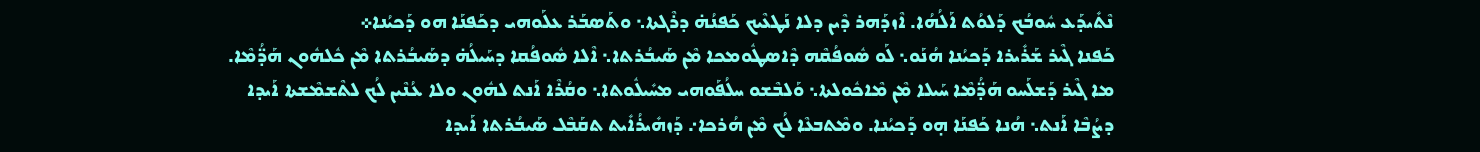ܢܶܬܺܝܕܰܥ ܚܽܘܒܳܟ ܕܰܠܘܳܬ ܐܰܠܳܗܳܐ. ܐܶܙܕܰܗܪ ܕܶܝܢ ܕܠܐ ܢܰܛܥܶܝܟ ܟܰܦܢܳܗ̇ ܕܪܶܓܬܐ܆ ܘܬܰܣܒܰܪ ܥܠܰܘܗܝ ܕܟܰܦܢܰܐ ܗܘ ܕܰܟܝܳܢܐ܀
ܟܰܦܢܐ ܓܶܝܪ ܫܰܪܺܝܪܐ ܕܰܟܝܳܢܐ ܗܳܢܰܘ܆ ܠܰܘ ܣܽܘܦܳܩܶܗ ܕܶܐܣܛܽܘܡܟܐ ܡܶܢ ܣܰܝܒܳܪܬܐ܆ ܐܶܠܐ ܣܽܘܦܳܩܐ ܕܚܰܝܠܳܗ̇ ܕܣܰܝܒܳܪܬܐ ܡܶܢ ܟܽܠܗܽܘܢ ܗܰܕ̈ܳܡܶܐ. ܡܐ ܓܶܝܪ ܕܰܫܠܰܚܘ ܗܰܕ̈ܳܡܶܐ ܚܰܝܠܐ ܡܶܢ ܡܶܐܟܽܘܠܬܐ܆ ܘܰܠܒܶܫܘ ܚܠܳܦܰܘܗܝ ܡܚܺܝܠܽܘܬܐ܆ ܘܩܳܪܶܐ ܐܰܢܬ ܠܗܽܘܢ ܘܠܐ ܥܳܢܶܝܢ ܠܳܟ ܠܬܶܫܡܶܫܬܐ ܐܰܝܕܐ ܕܨܳܒܶܐ ܐܰܢܬ܆ ܗܳܢܐ ܟܰܦܢܰܐ ܗ̣ܘ ܕܰܟܝܳܢܐ. ܘܡܶܬܒܥܶܐ ܠܳܟ ܡܶܢ ܗܳܪܟܐ܇ ܕܰܙܗܺܝܪܳܐܺܝܬ ܬܩܰܒܶܠ ܣܰܝܒܳܪܬܐ ܐܰܝܕܐ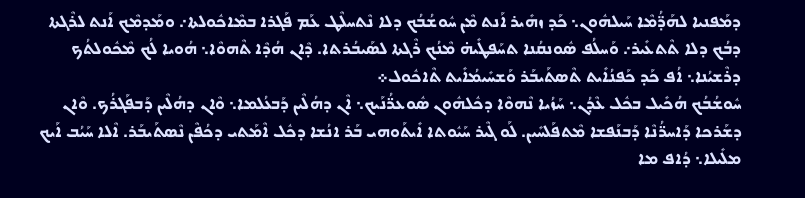ܕܡܰܦܢܝܐ ܠܗܰܕ̈ܳܡܶܐ ܚܰܝܠܗܽܘܢ܆ ܟܰܕ ܙܗܺܝܪ ܐܰܢܬ ܡܶܢ ܚܽܘܫܳܒܳܟ ܕܠܐ ܢܶܬܚܠܶܛ ܥܰܡ ܦܰܓܪܐ ܒܡܶܐܟܽܘܠܬܐ܇ ܘܡܰܕܡܶܟ ܐܰܢܬ ܠܪܶܓܬܐ ܕܒܳܟ ܕܠܐ ܬܶܬܥܺܝܪ܇ ܘܰܚܠܳܦ ܣܽܘܢܩܳܢܐ ܬܚܰܦܛܺܝܗ̇ ܡܶܢܳܟ ܪܶܓܬܐ ܠܣܰܝܒܳܪܬܐ. ܕܶܐܢ ܗܳܕܶܐ ܬܶܗܘܶܐ܆ ܗܳܘܝܐ ܠܳܟ ܡܶܟܽܘܠܬܳܟ ܕܪܶܫܝܳܢܐ܆ ܐܳܦ ܟܰܕ ܟܰܦܢܳܐܺܝܬ ܬܶܣܬܰܝܒܰܪ ܘܰܫܚܺܝܡܳܐܺܝܬ ܬܶܐܟܽܘܠ܀
ܚܽܘܫܳܒܳܟ ܗܳܟܺܝܠ ܒܟܽܠ ܥܶܕܳܢ܆ ܚܰܙܳܝܐ ܢܶܗܘܶܐ ܕܟܽܠܗܽܘܢ ܣܽܘܥܪ̈ܳܢܰܝܟ܆ ܐܶܢ ܕܗܳܠܶܝܢ ܕܰܒܥܳܠܡܐ܆ ܘܶܐܢ ܕܗܳܠܶܝܢ ܕܰܒܦܰܓܪܳܟ. ܘܶܐܢ ܕܫܰܪܟܐ ܕܰܐܚܪ̈ܳܢܶܐ ܕܰܒܢܰܦܫܐ ܡܶܬܦܰܠܚܺܝܢ. ܠܰܘ ܓܶܝܪ ܚܰܝܽܘܬܐ ܐܺܝܬܰܘܗܝ ܒܰܪ ܐܢܳܫܐ ܕܟܽܠ ܐܶܡܰܬܝ ܕܟܳܦܶܢ ܢܶܣܬܰܝܒܰܪ. ܐܶܠܐ ܚܰܝܳܒ ܐܰܝܟ ܡܠܺܝܠܐ܆ ܕܳܐܦ ܡܐ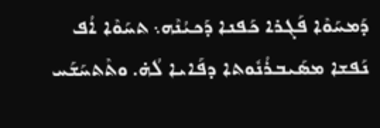ܕܰܡܚܰܘܶܐ ܦܰܓܪܐ ܟܰܦܢܐ ܕܰܟܝܳܢܶܗ܆ ܬܚܰܘܶܐ ܐܳܦ ܢܰܦܫܐ ܡܣܰܝܒܪܳܢܽܘܬܐ ܕܦܰܐܝܐ ܠܳܗ̇. ܘܬܶܬܚܰܫܰܚ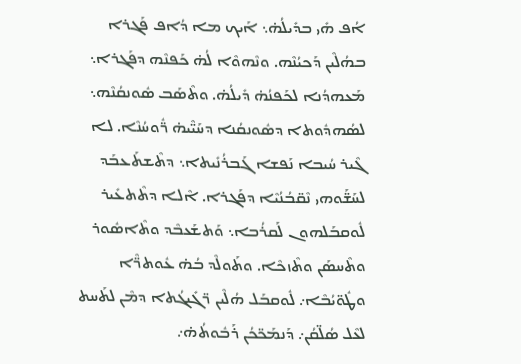ܐܳܦ ܗܺܝ ܒܕܺܝܠܳܗ̇܆ ܐܰܝܟ ܡܐ ܕܳܐܦ ܦܰܓܪܐ ܒܗܳܠܶܝܢ ܕܰܟܝܳܢܶܗ. ܘܢܶܗܘܶܐ ܠܳܗ̇ ܟܰܦܢܶܗ ܕܦܰܓܪܐ܆ ܡܰܥܗܕܳܢܐ ܠܟܰܦܢܳܗ̇ ܕܺܝܠܳܗ̇. ܘܬܶܣܰܒ ܣܽܘܢܩܳܢܶܗ܆ ܠܣܳܗܕܽܘܬܐ ܕܣܽܘܢܩܳܢܐ ܕܚܰܝ̈ܶܝܗ̇ ܪ̈ܽܘܚܳܢܶܐ. ܠܐ ܓܶܝܪ ܚܳܝܒܐ ܢܰܦܫܐ ܓܰܒܪܳܢܺܝܬܐ܆ ܕܬܶܫܬܰܥܒܰܕ ܠܚܰܫ̈ܰܘܗܝ ܢܶܩ̈ܒܳܢܳܝܶܐ ܕܦܰܓܪܐ. ܐܶܠܐ ܕܬܶܬܥܺܝܪ ܠܽܘܩܒܰܠܗܘܢ ܠܰܩܪܳܒܐ܆ ܘܰܬܫܰܥܒܶܕ ܘܬܶܐܣܽܘܪ ܘܬܶܚܣܰܢ ܘܬܶܙܟܶܐ. ܘܬܰܘܠܶܕ ܒܳܗ̇ ܥܽܘܬܖ̈ܶܐ ܘܛܽܘ̈ܝܳܒܶܐ܇ ܠܽܘܩܒܰܠ ܗܳܠܶܝܢ ܖ̈ܓܺܝܓܳܬܐ ܕܡܶܢ ܠܬܰܚܬ ܠܥܶܠ ܣܳܠ̈ܩܳܢ܇ ܕܰܢܡܰܟ̈ܟܳܢ ܪܰܒܽܘܬܳܗ̇܇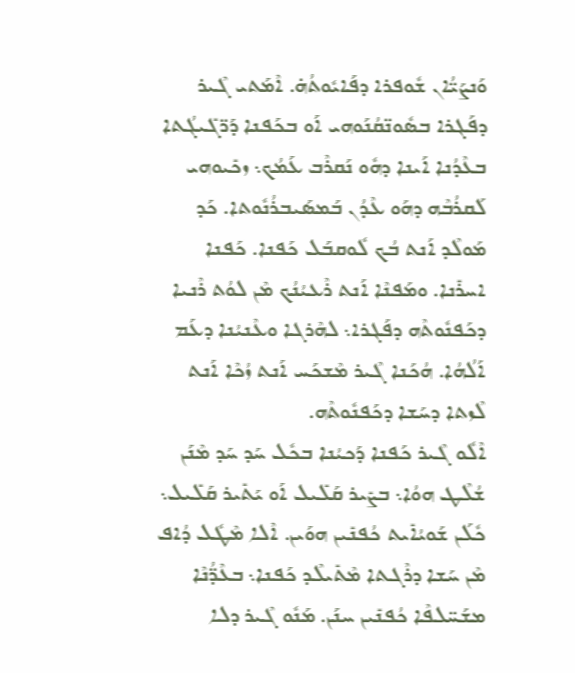ܘܰܢܨܰܝ̈ܳܐܢ ܫܽܘܦܪܐ ܕܦܰܐܝܽܘܬܳܗ̇. ܐܶܡܰܬܝ ܓܶܝܪ ܕܦܰܓܪܐ ܒܣܽܘܢ̈ܩܳܢܰܘܗܝ ܐܰܘ ܒܟܰܦܢܐ ܕܰܖ̈ܓܺܝܓܳܬܐ ܒܥܶܕܳܢܐ ܐܰܝܢܐ ܕܗܽܘ ܢܰܩܪܶܒ ܥܰܡܳܟ܆ ܙܟܺܝܘܗܝ ܠܰܩܪܳܒܶܗ ܕܗܰܘ ܥܶܕܳܢ ܒܰܡܣܰܝܒܪܳܢܽܘܬܐ. ܟܰܕ ܡܰܘܠܶܕ ܐܰܢܬ ܒܳܟ ܠܽܘܩܒܰܠ ܟܰܦܢܐ. ܟܰܦܢܐ ܐܚܪܺܢܐ. ܘܡܰܦܢܶܐ ܐܰܢܬ ܪܶܥܝܳܢܳܟ ܡܶܢ ܠܘܳܬ ܪܶܢܝܐ ܕܟܰܦܢܽܘܬܶܗ ܕܦܰܓܪܐ܆ ܠܗܶܪܓܐ ܘܥܶܢܝܳܢܐ ܕܥܰܡ ܐܰܠܳܗܳܐ. ܗܳܟܰܢܐ ܓܶܝܪ ܡܶܫܟܰܚ ܐܰܢܬ ܙܳܟܶܐ ܐܰܢܬ ܠܶܙܬܐ ܕܚܰܫܐ ܕܟܰܦܢܽܘܬܶܗ.
ܐܶܠܽܘ ܓܶܝܪ ܟܰܦܢܐ ܕܰܟܝܳܢܐ ܒܟܽܠ ܚܰܕ ܚܰܕ ܡܶܢܰܢ ܫܳܠܶܛ ܗܘܳܐ܆ ܒܨܺܝܪ ܩܰܠܺܝܠ ܐܰܘ ܝܰܬܺܝܪ ܩܰܠܺܝܠ܆ ܟܽܠܰܢ ܫܰܘܝܳܐܺܝܬ ܟܳܦܢܺܝܢ ܗܘܰܝܢ. ܐܶܠܐ ܡܶܛܽܠ ܕܳܐܦ ܡܶܢ ܚܰܫܐ ܕܪܶܓܬܐ ܡܶܬܺܝܠܶܕ ܟܰܦܢܐ܆ ܒܥܶܕ̈ܳܢܶܐ ܡܫܰܚ̈ܠܦܶܐ ܟܳܦܢܺܝܢ ܚܢܰܢ. ܡܰܢܽܘ ܓܶܝܪ ܕܠܐ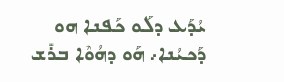ܝܳܕܰܥ ܕܠܰܘ ܟܰܦܢܐ ܗܘ ܕܰܟܝܳܢܐ܇ ܗܰܘ ܕܗܳܘܶܐ ܒܪܺܫ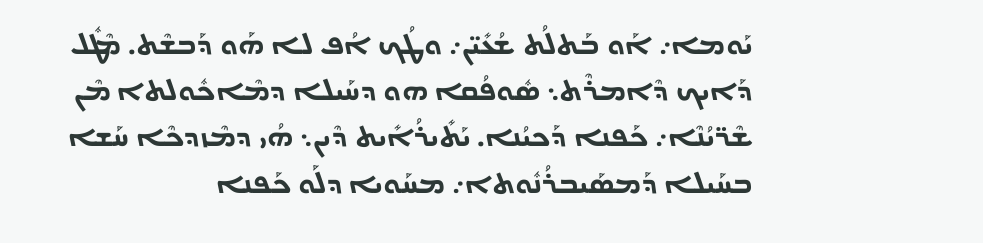ܝܰܘܡܐ܇ ܐܰܘ ܒܰܬܠܳܬ ܫܳܥܺܝ̈ܢ܇ ܘܛܳܟ ܐܳܦ ܠܐ ܗܰܘ ܕܰܒܫܶܬ. ܡܶܛܽܠ ܕܰܐܝܟ ܕܶܐܡܪܶܬ܆ ܣܽܘܦܳܩܐ ܗܘ ܕܚܰܝܠܐ ܕܡܶܐܟܽܘܠܬܐ ܡܶܢ ܫܶܪ̈ܝܳܢܶܐ܇ ܟܰܦܢܐ ܕܰܟܝܳܢܐ. ܝܰܬܺܝܪܳܐܺܝܬ ܕܶܝܢ܆ ܗܳܝ ܕܡܶܙܕܟܶܐ ܚܰܫܐ ܒܚܰܝܠܐ ܕܰܡܣܰܝܒܪܳܢܽܘܬܐ܇ ܡܚܰܘܝܐ ܕܠܰܘ ܟܰܦܢܐ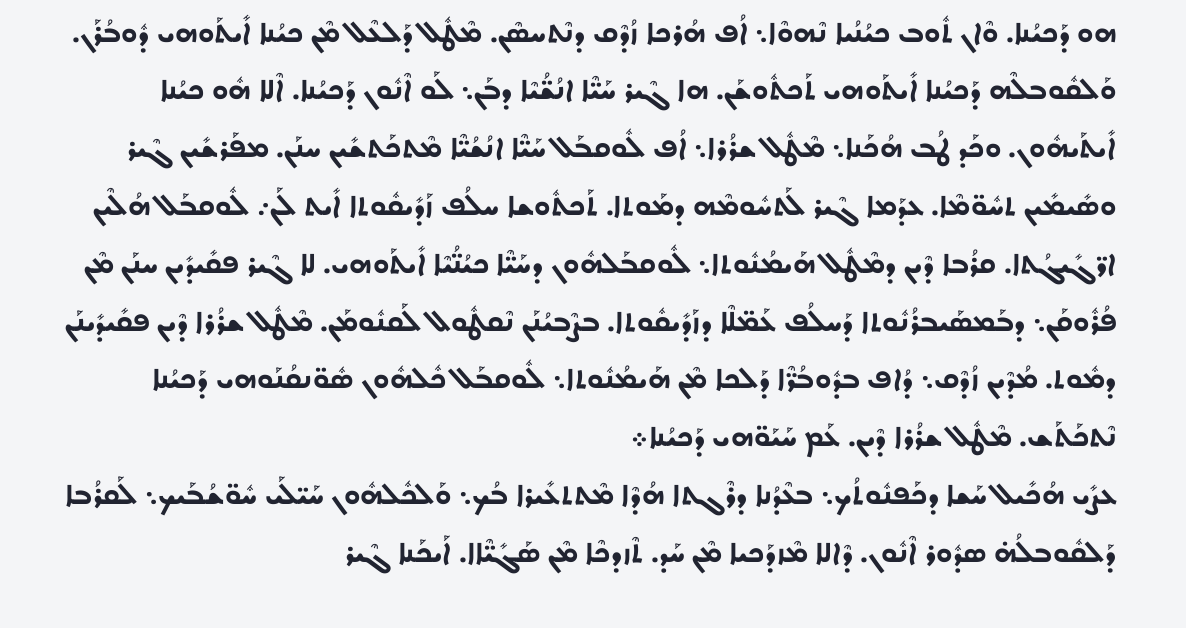ܗܘ ܕܰܟܝܳܢܐ. ܘܶܐܢ ܬܽܘܒ ܟܝܳܢܳܝܐ ܢܶܗܘܶܐ܆ ܐܳܦ ܗܳܪܟܐ ܙܳܕܶܩ ܕܢܶܬܚܣܶܢ. ܡܶܛܽܠ ܕܰܠܥܶܠ ܡܶܢ ܟܝܳܢܐ ܐܺܝܬܰܘܗܝ ܕܽܘܒܳܪܰܢ. ܘܰܠܩܽܘܒܠܶܗ ܕܰܟܝܳܢܐ ܐܺܝܬܰܘܗܝ ܬܰܟܬܽܘܫܰܢ. ܗܐ ܓܶܝܪ ܚܰܝ̈ܶܐ ܐܢܳܫ̈ܳܝܶܐ ܕܒܰܢ܆ ܠܰܘ ܐܶܢܽܘܢ ܕܰܟܝܳܢܐ. ܐܶܠܐ ܗܽܘ ܟܝܳܢܐ ܐܺܝܬܰܝܗܽܘܢ. ܘܟܰܕ ܛܳܒ ܗܳܟܰܢܐ܆ ܡܶܛܽܠ ܫܪܳܪܐ܆ ܐܳܦ ܠܽܘܩܒܰܠ ܚܰܝ̈ܶܐ ܐܢܳܫܳܝ̈ܶܐ ܡܶܬܟܰܬܫܺܝܢ ܚܢܰܢ. ܡܦܰܪܫܺܝܢ ܓܶܝܪ ܘܣܺܝܡܺܝܢ ܬܚܽܘ̈ܡܶܐ. ܥܕܰܡܐ ܓܶܝܪ ܠܰܬܚܽܘܡܶܗ ܕܡܰܘܬܐ. ܬܰܟܬܽܘܫܐ ܚܠܳܦ ܙܰܕܺܝܩܽܘܬܐ ܐܺܝܬ ܠܰܢ܇ ܠܽܘܩܒܰܠ ܗܳܠܶܝܢ ܐܖ̈ܓܺܝܓܳܬܐ. ܩܪܳܒܐ ܕܶܝܢ ܕܡܶܛܽܠ ܗܰܝܡܳܢܽܘܬܐ܆ ܠܽܘܩܒܰܠܗܽܘܢ ܕܚܰܝ̈ܶܐ ܟܝܳܢ̈ܳܝܶܐ ܐܺܝܬܰܘܗܝ. ܠܐ ܓܶܝܪ ܦܩܺܝܕܺܝܢ ܚܢܰܢ ܡܶܢ ܦܳܪܽܘܩܰܢ܆ ܕܒܰܡܣܰܝܒܪܳܢܽܘܬܐ ܕܰܚܠܳܦ ܥܰܡ̈ܠܶܐ ܕܙܰܕܺܝܩܽܘܬܐ. ܒܨܶܒܝܳܢܰܢ ܢܶܩܛܽܘܠ ܠܰܩܢܽܘܡܰܢ. ܡܶܛܽܠ ܫܪܳܪܐ ܕܶܝܢ ܦܩܺܝܕܺܝܢܰܢ ܕܡܽܘܬ. ܡܳܕܶܝܢ ܙܳܕܶܩ܆ ܕܳܐܦ ܒܕܽܘܒܳܪ̈ܶܐ ܕܰܠܟܐ ܡܶܢ ܗܰܝܡܳܢܽܘܬܐ܆ ܠܽܘܩܒܰܠ ܟܽܠܗܽܘܢ ܣܽܘ̈ܢܩܳܢܰܘܗܝ ܕܰܟܝܳܢܐ ܢܶܬܟܰܬܰܫ. ܡܶܛܽܠ ܫܪܳܪܐ ܕܶܝܢ. ܥܰܡ ܚܰܝܰܘ̈ܗܝ ܕܰܟܝܳܢܐ܀
ܥܨܺܝ ܗܳܟܺܝܠ ܚܰܫܐ ܕܟܰܦܢܽܘܬܳܟ܆ ܒܥܶܕܳܢܐ ܕܪܶܓܬܐ ܗܳܕܶܐ ܡܶܬܬܥܺܝܪܐ ܒܳܟ܆ ܘܰܠܟܽܠܗܽܘܢ ܚܰܝ̈ܠܰܝ ܚܽܘ̈ܫܳܒܰܝܟ܆ ܠܰܩܪܳܒܐ ܕܰܠܩܽܘܒܠܳܗ̇ ܣܕܽܘܪ ܐܶܢܽܘܢ. ܕܶܐܠܐ ܡܶܙܕܰܟܝܐ ܡܶܢ ܚܰܕ. ܬܶܙܕܟܶܐ ܡܶܢ ܣܰܓܺܝ̈ܶܐܐ. ܐܰܝܟܰܢܐ ܓܶܝܪ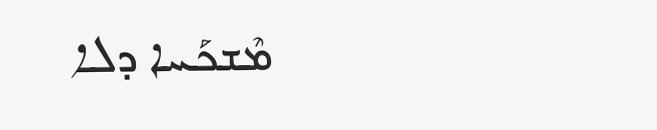ܡܶܫܟܰܚܐ ܕܠܐ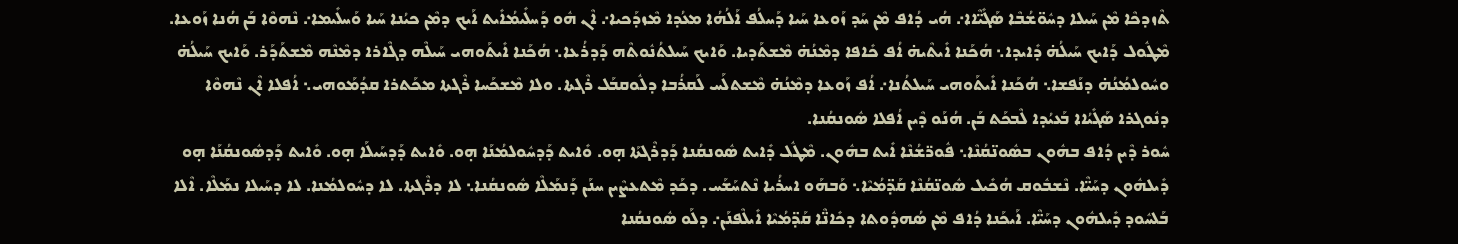ܬܶܙܕܟܶܐ ܡܶܢ ܚܰܝܠܐ ܕܚܽܘ̈ܫܳܒܶܐ ܣܰܓܺܝ̈ܶܐܐ܇ ܗܳܝ ܕܳܐܦ ܡܶܢ ܚܰܕ ܙܰܘܥܐ ܚܰܝܐ ܕܰܚܠܳܦ ܐܰܠܳܗܳܐ ܡܥܳܕܐ ܡܶܙܕܰܟܝܐ܇ ܐܶܢ ܗܽܘ ܕܰܚܠܺܝܡܳܐܺܝܬ ܐܰܝܟ ܕܡܶܢ ܟܝܳܢܐ ܚܰܝܐ ܘܰܚܠܺܝܡܐ܇ ܢܶܗܘܶܐ ܒܰܢ ܗܳܢܐ ܙܰܘܥܐ. ܡܶܛܽܘܠ ܕܰܐܝܟ ܚܰܝܠܳܗ̇ ܕܺܐܝܕܐ܆ ܗܳܟܰܢܐ ܐܺܝܬܶܝܗ̇ ܐܳܦ ܟܺܐܦܐ ܕܡܶܢܳܗ̇ ܡܶܫܬܰܕܝܐ. ܘܰܐܝܟ ܚܰܝܠܬܳܢܽܘܬܶܗ ܕܰܕܪܳܥܐ܆ ܗܳܟܰܢܐ ܐܺܝܬܰܘܗܝ ܚܰܝܠܶܗ ܕܓܶܐܪܐ ܕܡܶܢܶܗ ܡܶܫܬܰܕܰܪ. ܘܰܐܝܟ ܚܰܝܠܳܗ̇ ܘܚܽܘܠܡܳܢܳܗ̇ ܕܢܰܦܫܐ܆ ܗܳܟܰܢܐ ܐܺܝܬܰܘܗܝ ܚܰܝܠܬܳܢܐ܇ ܐܳܦ ܙܰܘܥܐ ܕܡܶܢܳܗ̇ ܡܶܫܬܠܰܚ ܠܰܩܪܳܒܐ ܕܠܽܘܩܒܰܠ ܪܶܓܬܐ. ܘܠܐ ܡܶܫܟܰܚܐ ܪܶܓܬܐ ܡܟܰܬܪܐ ܩܕܳܡܰܘܗܝ܆ ܐܳܦܠܐ ܐܶܢ ܢܶܗܘܶܐ ܕܢܽܘܓܪܐ ܣܰܓܺܝܳܐܐ ܒܰܥܝܳܕܐ ܠܶܒܟܰܬ ܒܰܢ. ܗܳܢܰܘ ܕܶܝܢ ܐܳܦܠܐ ܣܽܘܢܩܳܢܐ.
ܚܽܘܪ ܕܶܝܢ ܕܳܐܦ ܒܗܽܘܢ ܒܣܽܘܢ̈ܩܳܢܶܐ܆ ܦܽܘܪ̈ܫܳܢܶܐ ܐܺܝܬ ܒܗܽܘܢ. ܡܶܛܽܠ ܕܺܐܝܬ ܣܽܘܢܩܳܢܐ ܕܰܕܪܶܓܬܰܐ ܗ̣ܘ. ܘܺܐܝܬ ܕܰܕܚܽܘܠܡܳܢܰܐ ܗ̣ܘ. ܘܺܐܝܬ ܕܰܕܚܰܝܠܰܐ ܗ̣ܘ. ܘܺܐܝܬ ܕܰܕܣܽܘܢܩܳܢܰܐ ܗ̣ܘ ܕܺܝܠܗܽܘܢ ܕܚܰܝ̈ܶܐ. ܢܶܫܒܽܘܩ ܗܳܟܺܝܠ ܣܽܘܢ̈ܩܳܢܶܐ ܩܰܕ̈ܡܳܝܶܐ܆ ܘܰܒܗܰܘ ܐܚܪܳܝܐ ܢܶܬܚܰܫܰܚ. ܕܟܰܕ ܡܶܬܥܨܶܝܢ ܚܢܰܢ ܕܰܢܡܰܠܶܐ ܣܽܘܢܩܳܢܐ܆ ܠܐ ܕܪܶܓܬܐ. ܠܐ ܕܚܽܘܠܡܳܢܐ. ܠܐ ܕܚܰܝܠܐ ܢܡܰܠܶܐ. ܐܶܠܐ ܒܰܠܚܽܘܕ ܕܺܝܠܗܽܘܢ ܕܚܰܝ̈ܶܐ. ܐܰܝܟܰܢܐ ܕܳܐܦ ܡܶܢ ܣܳܗܕܽܘܬܐ ܕܟܺܐܢ̈ܶܐ ܩܰܕ̈ܡܳܝܶܐ ܐܺܝܠܶܦܢܰܢ܇ ܕܠܰܘ ܣܽܘܢܩܳܢܐ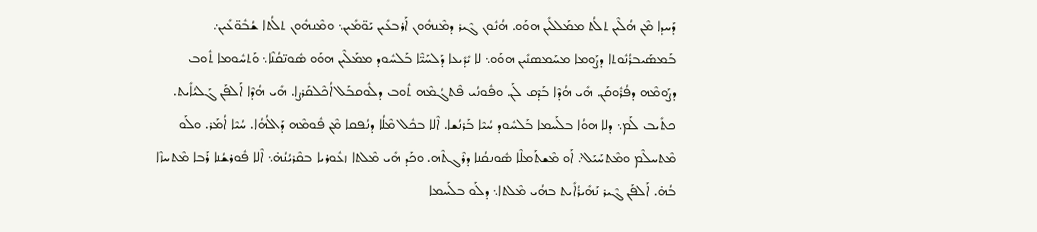ܕܰܚܕܐ ܡܶܢ ܗܳܠܶܝܢ ܬܠܳܬ ܡܡܰܠܠܺܝܢ ܗܘܰܘ. ܗܳܢܽܘܢ ܓܶܝܪ ܕܡܶܢܗܽܘܢ ܐܰܪܒܥܺܝܢ ܝܰܘ̈ܡܺܝܢ܆ ܘܡܶܢܗܽܘܢ ܬܠܳܬܐ ܫܳܒܽܘ̈ܥܺܝܢ܇ ܒܰܡܣܰܝܒܪܳܢܽܘܬܐ ܕܨܰܘܡܐ ܡܚܰܡܣܢܺܝܢ ܗܘܰܘ܆ ܠܐ ܝܺܕܺܝܥܐ ܕܰܠܚܰܝ̈ܶܐ ܒܰܠܚܽܘܕ ܡܡܰܠܶܝܢ ܗܘܰܘ ܣܽܘܢ̈ܩܳܢܶܐ܆ ܘܰܬܚܽܘܡܐ ܬܽܘܒ ܕܨܰܘܡܶܗ ܕܦܳܪܽܘܩܰܢ. ܗܺܝ ܗܳܕܶܐ ܒܰܕܶܩ ܠܰܢ. ܘܦܽܘܢܳܝ ܦܶܬܓܳܡܶܗ ܬܽܘܒ ܕܠܽܘܩܒܰܠ ܐܳܟܶܠܩܰܪܨܐ. ܗܺܝ ܗܳܕܶܐ ܐܰܠܦܰܢ ܓܰܠܝܳܐܺܝܬ. ܟܬܺܝܒ ܠܰܡ܆ ܕܠܐ ܗܘܳܐ ܒܠܰܚܡܐ ܒܰܠܚܽܘܕ ܚܳܝܶܐ ܒܰܪܢܳܫܐ. ܐܶܠܐ ܒܟܽܠ ܡܶܠܳܐ ܕܢܳܦܩܐ ܡܶܢ ܦܽܘܡܶܗ ܕܰܐܠܳܗܳܐ. ܚܳܝܶܐ ܐܳܡܰܪ. ܘܠܰܘ ܡܶܬܚܠܶܡ ܘܡܶܬܚܰܝܰܠ܇ ܐܰܘ ܡܶܫܬܰܡܠܶܐ ܣܽܘܢܩܳܢܐ ܕܪܶܓܬܶܗ. ܘܟܰܕ ܗܺܝ ܡܶܠܬܐ ܙܥܽܘܪܝܐ ܒܩܶܪܝܳܢܳܗ̇܆ ܐܶܠܐ ܦܽܘܪܫܳܢܐ ܪܰܒܐ ܡܶܬܚܙܶܐ ܒܳܗ̇. ܐܰܠܦܰܢ ܓܶܝܪ ܢܰܗܺܝܪܳܐܺܝܬ ܒܗܳܝ ܡܶܠܬܐ܆ ܕܠܰܘ ܒܠܰܚܡܐ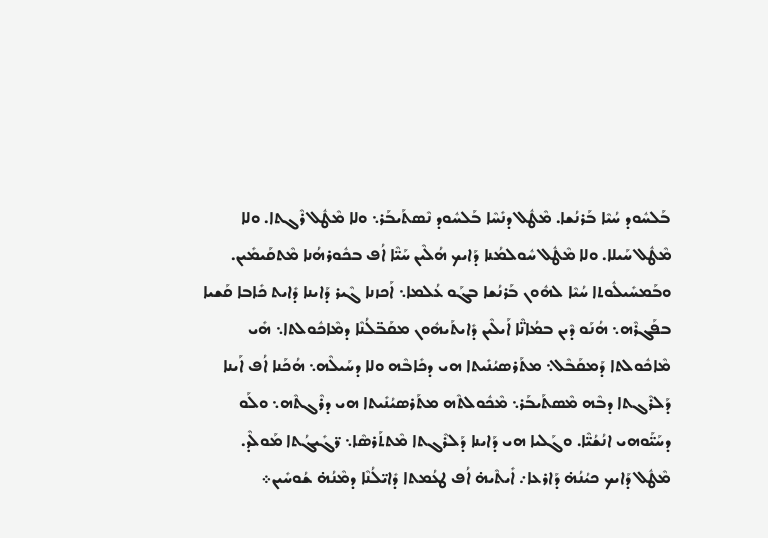ܒܰܠܚܽܘܕ ܚܳܝܶܐ ܒܰܪܢܳܫܐ. ܡܶܛܽܠ ܕܢܺܚܶܐ ܒܰܠܚܽܘܕ ܢܶܣܬܰܝܒܰܪ܆ ܘܠܐ ܡܶܛܽܠ ܪܶܓܬܐ. ܘܠܐ ܡܶܛܽܠ ܚܰܝܠܐ. ܘܠܐ ܡܶܛܽܠ ܚܽܘܠܡܳܢܐ ܕܰܐܝܟ ܗܳܠܶܝܢ ܚܰܝ̈ܶܐ ܐܳܦ ܒܟܽܘܪܗܳܢܐ ܡܶܬܩܰܝܡܺܝܢ. ܘܒܰܡܚܺܝܠܽܘܬܐ ܚܳܝܶܐ ܠܗܽܘܢ ܒܰܪܢܳܫܐ ܒܓܰܘ ܥܳܠܡܐ܆ ܐܰܟܙܢܐ ܓܶܝܪ ܕܰܐܝܢܐ ܕܺܐܝܬ ܟܺܐܒܐ ܩܰܫܝܐ ܒܦܰܓܪܶܗ܆ ܗܳܢܰܘ ܕܶܝܢ ܒܡܳܐܢ̈ܶܐ ܐܰܝܠܶܝܢ ܕܺܐܝܬܰܝܗܽܘܢ ܡܩܰܒ̈ܠܳܢܶܐ ܕܡܶܐܟܽܘܠܬܐ܆ ܗܺܝ ܡܶܐܟܽܘܠܬܐ ܕܰܡܩܰܒܶܠ܆ ܡܬܰܪܣܝܳܢܺܝܬܐ ܗܝ ܕܟܺܐܒܶܗ ܘܠܐ ܕܚܰܝܠܶܗ܆ ܗܳܟܰܢܐ ܐܳܦ ܐܰܝܢܐ ܕܰܠܪܶܓܬܐ ܕܒܶܗ ܡܶܣܬܰܝܒܰܪ܆ ܡܶܟܽܘܠܬܶܗ ܡܬܰܪܣܝܳܢܺܝܬܐ ܗܝ ܕܪܶܓܬܶܗ܆ ܘܠܰܘ ܕܚܰܝ̈ܰܘܗܝ ܐܢܳܫܳܝ̈ܶܐ. ܘܓܰܠܝܐ ܗܝ ܕܰܐܝܢܐ ܕܰܠܪܶܓܬܐ ܡܶܬܬܰܪܣܶܐ܆ ܖ̈ܓܺܝܓܳܬܐ ܡܰܘܠܶܕ. ܡܶܛܽܠ ܕܰܐܝܟ ܟܝܳܢܳܗ̇ ܕܰܐܪܥܐ܇ ܐܺܝܬܶܝܗ̇ ܐܳܦ ܛܥܳܡܬܐ ܕܺܐܝ̈ܠܳܢܶܐ ܕܡܶܢܳܗ̇ ܫܳܘܚܺܝܢ܀